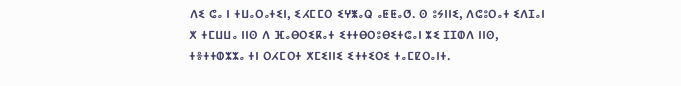ⴷⵉ ⵛⴰ ⵏ ⵜⵡⴰⵔⴰⵜⵉⵏ, ⵉⵃⵎⵎⵔ ⵉⵖⵥⴰⵕ ⴰⵟⵟⴰⵚ. ⵙ ⵓⵢⵏⵏⵉ, ⴷⵛⵓⵔⴰⵜ ⵉⴷⵊⴰⵏ ⵅ ⵜⵎⵡⵡⴰ ⵏⵏⵙ ⴷ ⴼⴰⴱⵔⵉⴽⴰⵜ ⵉⵜⵜⴱⵔⵓⴱⵉⵜⵛⴰⵏ ⵣⵉ ⵊⵊⵀⴷ ⵏⵏⵙ, ⵜⴻⵜⵜⵀⵣⵣⴰ ⵜⵏ ⵔⵃⵎⵔⵜ ⵅⵎⵉⵏⵏⵉ ⵉⵜⵜⵉⵔⵉ ⵜⴰⵎⵇⵔⴰⵏⵜ.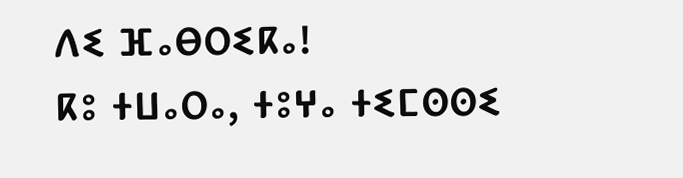ⴷⵉ ⴼⴰⴱⵔⵉⴽⴰ!
ⴽⵓ ⵜⵡⴰⵔⴰ, ⵜⵓⵖⴰ ⵜⵉⵎⵙⵙⵉ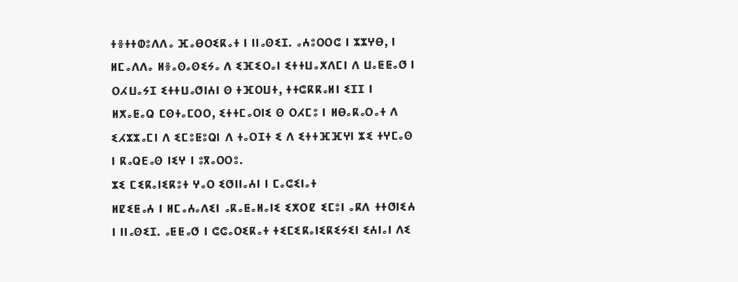ⵜⴻⵜⵜⵀⵓⴷⴷⴰ ⴼⴰⴱⵔⵉⴽⴰⵜ ⵏ ⵏⵏⴰⵙⵉⵊ. ⴰⵄⵓⵔⵔⵛ ⵏ ⵣⵣⵖⴱ, ⵏ ⵍⵎⴰⴷⴷⴰ ⵍⴻⴰⵙⴰⵙⵉⵢⴰ ⴷ ⵉⴼⵉⵔⴰⵏ ⵉⵜⵜⵡⴰⵅⴷⵎⵏ ⴷ ⵡⴰⵟⵟⴰⵚ ⵏ ⵔⵃⵡⴰⵢⵊ ⵉⵜⵜⵡⴰⵚⵏⵄⵏ ⵙ ⵜⴼⵔⵡⵜ, ⵜⵜⵛⴽⴽⴰⵍⵏ ⵉⵊⵊ ⵏ ⵍⵅⴰⵟⴰⵕ ⵎⵙⵜⴰⵎⵔⵔ, ⵉⵜⵜⵎⴰⵔⵏⵉ ⵙ ⵔⵃⵎⵓ ⵏ ⵍⴱⴰⴽⴰⵔⴰⵜ ⴷ ⵉⵃⵣⵣⴰⵎⵏ ⴷ ⵉⵎⵓⵟⵓⵕⵏ ⴷ ⵜⴰⵔⵊⵜ ⵉ ⴷ ⵉⵜⵜⴼⴼⵖⵏ ⵣⵉ ⵜⵖⵎⴰⵙ ⵏ ⴽⴰⵕⴹⴰⵙ ⵏⵉⵖ ⵏ ⵓⴳⴰⵔⵔⵓ.
ⵣⵉ ⵎⵉⴽⴰⵏⵉⴽⵓⵜ ⵖⴰⵔ ⵉⵚⵏⵏⴰⵄⵏ ⵏ ⵎⴰⵛⵉⵏⴰⵜ
ⵍⵇⵉⵟⴰⵄ ⵏ ⵍⵎⴰⵄⴰⴷⵉⵏ ⴰⴽⴰⵟⴰⵍⴰⵏⵉ ⵉⵅⵔⵇ ⵉⵎⵓⵏ ⴰⴽⴷ ⵜⵜⵚⵏⵉⵄ ⵏ ⵏⵏⴰⵙⵉⵊ. ⴰⵟⵟⴰⵚ ⵏ ⵛⵛⴰⵔⵉⴽⴰⵜ ⵜⵉⵎⵉⴽⴰⵏⵉⴽⵉⵢⵉⵏ ⵉⵄⵏⴰⵏ ⴷⵉ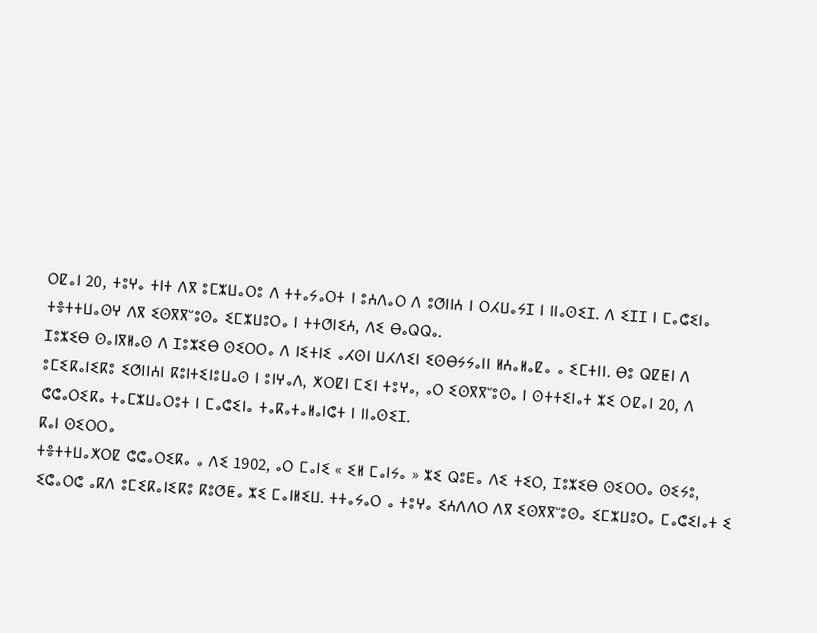ⵔⵇⴰⵏ 20, ⵜⵓⵖⴰ ⵜⵏⵜ ⴷⴳ ⵓⵎⵣⵡⴰⵔⵓ ⴷ ⵜⵜⴰⵢⴰⵔⵜ ⵏ ⵓⵄⴷⴰⵔ ⴷ ⵓⵚⵏⵏⵄ ⵏ ⵔⵃⵡⴰⵢⵊ ⵏ ⵏⵏⴰⵙⵉⵊ. ⴷ ⵉⵊⵊ ⵏ ⵎⴰⵛⵉⵏⴰ ⵜⴻⵜⵜⵡⴰⵙⵖ ⴷⴳ ⵉⵙⴳⴳⵯⵓⵙⴰ ⵉⵎⵣⵡⵓⵔⴰ ⵏ ⵜⵜⵚⵏⵉⵄ, ⴷⵉ ⴱⴰⵕⵕⴰ.
ⵊⵓⵣⵉⴱ ⵙⴰⵏⴳⵍⴰⵙ ⴷ ⵊⵓⵣⵉⴱ ⵙⵉⵔⵔⴰ ⴷ ⵏⵉⵜⵏⵉ ⴰⵃⵙⵏ ⵡⵃⴷⵉⵏ ⵉⵙⴱⵢⵢⴰⵏⵏ ⵍⵄⴰⵍⴰⵇⴰ ⴰ ⵉⵎⵜⵏⵏ. ⴱⵓ ⵕⵇⵟⵏ ⴷ ⵓⵎⵉⴽⴰⵏⵉⴽⵓ ⵉⵚⵏⵏⵄⵏ ⴽⵓⵏⵜⵉⵏⵓⵡⴰⵙ ⵏ ⵓⵏⵖⴰⴷ, ⵅⵔⵇⵏ ⵎⵉⵏ ⵜⵓⵖⴰ, ⴰⵔ ⵉⵙⴳⴳⵯⵓⵙⴰ ⵏ ⵙⵜⵜⵉⵏⴰⵜ ⵣⵉ ⵔⵇⴰⵏ 20, ⴷ ⵛⵛⴰⵔⵉⴽⴰ ⵜⴰⵎⵣⵡⴰⵔⵓⵜ ⵏ ⵎⴰⵛⵉⵏⴰ ⵜⴰⴽⴰⵜⴰⵍⴰⵏⵛⵜ ⵏ ⵏⵏⴰⵙⵉⵊ.
ⴽⴰⵏ ⵙⵉⵔⵔⴰ
ⵜⴻⵜⵜⵡⴰⵅⵔⵇ ⵛⵛⴰⵔⵉⴽⴰ ⴰ ⴷⵉ 1902, ⴰⵔ ⵎⴰⵏⵉ « ⵉⵍ ⵎⴰⵏⵢⴰ » ⵣⵉ ⵕⵓⴹⴰ ⴷⵉ ⵜⵉⵔ, ⵊⵓⵣⵉⴱ ⵙⵉⵔⵔⴰ ⵙⵉⵢⵓ, ⵉⵛⴰⵔⵛ ⴰⴽⴷ ⵓⵎⵉⴽⴰⵏⵉⴽⵓ ⴽⵓⵚⵟⴰ ⵣⵉ ⵎⴰⵏⵍⵉⵡ. ⵜⵜⴰⵢⴰⵔ ⴰ ⵜⵓⵖⴰ ⵉⵄⴷⴷⵔ ⴷⴳ ⵉⵙⴳⴳⵯⵓⵙⴰ ⵉⵎⵣⵡⵓⵔⴰ ⵎⴰⵛⵉⵏⴰⵜ ⵉ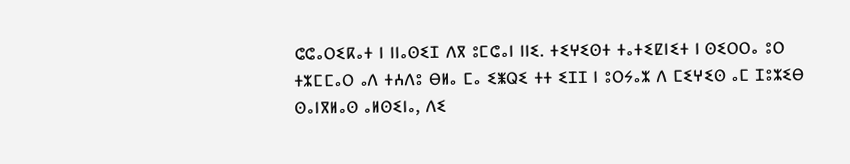ⵛⵛⴰⵔⵉⴽⴰⵜ ⵏ ⵏⵏⴰⵙⵉⵊ ⴷⴳ ⵓⵎⵛⴰⵏ ⵏⵏⵉ. ⵜⵉⵖⵉⵙⵜ ⵜⴰⵜⵉⵇⵏⵉⵜ ⵏ ⵙⵉⵔⵔⴰ ⵓⵔ ⵜⵣⵎⵎⴰⵔ ⴰⴷ ⵜⵄⴷⵓ ⴱⵍⴰ ⵎⴰ ⵉⵥⵕⵉ ⵜⵜ ⵉⵊⵊ ⵏ ⵓⵔⵢⴰⵣ ⴷ ⵎⵉⵖⵉⵙ ⴰⵎ ⵊⵓⵣⵉⴱ ⵙⴰⵏⴳⵍⴰⵙ ⴰⵍⵙⵉⵏⴰ, ⴷⵉ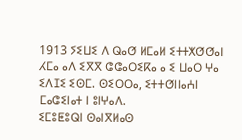1913 ⵢⵉⵡⵉ ⴷ ⵕⴰⵚ ⵍⵎⴰⵍ ⵉⵜⵜⵅⵚⵚⴰⵏ ⵃⵎⴰ ⴰⴷ ⵉⴳⴳ ⵛⵛⴰⵔⵉⴽⴰ ⴰ ⵉ ⵡⴰⵔ ⵖⴰ ⵉⴷⵊⵉ ⵉⵙⵎ. ⵙⵉⵔⵔⴰ, ⵉⵜⵜⵚⵏⵏⴰⵄⵏ ⵎⴰⵛⵉⵏⴰⵜ ⵏ ⵓⵏⵖⴰⴷ.
ⵉⵎⵓⵟⵓⵕⵏ ⵙⴰⵏⴳⵍⴰⵙ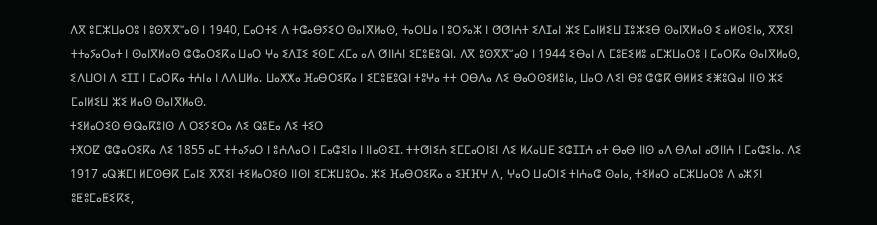ⴷⴳ ⵓⵎⵣⵡⴰⵔⵓ ⵏ ⵓⵙⴳⴳⵯⴰⵙ ⵏ 1940, ⵎⴰⵔⵜⵉ ⴷ ⵜⵛⴰⴱⵢⵉⵔ ⵙⴰⵏⴳⵍⴰⵙ, ⵜⴰⵔⵡⴰ ⵏ ⵓⵔⵢⴰⵣ ⵏ ⵚⵚⵏⵄⵜ ⵉⴷⵊⴰⵏ ⵣⵉ ⵎⴰⵏⵍⵉⵡ ⵊⵓⵣⵉⴱ ⵙⴰⵏⴳⵍⴰⵙ ⵉ ⴰⵍⵙⵉⵏⴰ, ⴳⴳⵉⵏ ⵜⵜⴰⵢⴰⵔⴰⵜ ⵏ ⵙⴰⵏⴳⵍⴰⵙ ⵛⵛⴰⵔⵉⴽⴰ ⵡⴰⵔ ⵖⴰ ⵉⴷⵊⵉ ⵉⵙⵎ ⵃⵎⴰ ⴰⴷ ⵚⵏⵏⵄⵏ ⵉⵎⵓⵟⵓⵕⵏ. ⴷⴳ ⵓⵙⴳⴳⵯⴰⵙ ⵏ 1944 ⵉⴱⴰⵏ ⴷ ⵎⵓⴹⵉⵍⵓ ⴰⵎⵣⵡⴰⵔⵓ ⵏ ⵎⴰⵔⴽⴰ ⵙⴰⵏⴳⵍⴰⵙ, ⵉⴷⵡⵔⵏ ⴷ ⵉⵊⵊ ⵏ ⵎⴰⵔⴽⴰ ⵜⵄⵏⴰ ⵏ ⴷⴷⵡⵍⴰ. ⵡⴰⵅⵅⴰ ⴼⴰⴱⵔⵉⴽⴰ ⵏ ⵉⵎⵓⵟⵓⵕⵏ ⵜⵓⵖⴰ ⵜⵜ ⵔⴱⴷⴰ ⴷⵉ ⴱⴰⵔⵙⵉⵍⵓⵏⴰ, ⵡⴰⵔ ⴷⵉⵏ ⴱⵓ ⵛⵛⴽ ⴱⵍⵍⵉ ⵉⵥⵓⵕⴰⵏ ⵏⵏⵙ ⵣⵉ ⵎⴰⵏⵍⵉⵡ ⵣⵉ ⵍⴰⵙ ⵙⴰⵏⴳⵍⴰⵙ.
ⵜⵉⵍⴰⵔⵉⵙ ⴱⵕⴰⴽⵓⵏⵙ ⴷ ⵔⵉⵢⵉⵔⴰ ⴷⵉ ⵕⵓⴹⴰ ⴷⵉ ⵜⵉⵔ
ⵜⵅⵔⵇ ⵛⵛⴰⵔⵉⴽⴰ ⴷⵉ 1855 ⴰⵎ ⵜⵜⴰⵢⴰⵔ ⵏ ⵓⵄⴷⴰⵔ ⵏ ⵎⴰⵛⵉⵏⴰ ⵏ ⵏⵏⴰⵙⵉⵊ. ⵜⵜⵚⵏⵉⵄ ⵉⵎⵎⴰⵔⵏⵉⵏ ⴷⵉ ⵍⵃⴰⵡⴹ ⵉⵛⵊⵊⵄ ⴰⵜ ⴱⴰⴱ ⵏⵏⵙ ⴰⴷ ⴱⴷⴰⵏ ⴰⵚⵏⵏⵄ ⵏ ⵎⴰⵛⵉⵏⴰ. ⴷⵉ 1917 ⴰⵕⵥⵎⵏ ⵍⵎⵙⴱⴽ ⵎⴰⵏⵉ ⴳⴳⵉⵏ ⵜⵉⵍⴰⵔⵉⵙ ⵏⵏⵙⵏ ⵉⵎⵣⵡⵓⵔⴰ. ⵣⵉ ⴼⴰⴱⵔⵉⴽⴰ ⴰ ⵉⴼⴼⵖ ⴷ, ⵖⴰⵔ ⵡⴰⵔⵏⵉ ⵜⵏⵄⴰⵛ ⵙⴰⵏⴰ, ⵜⵉⵍⴰⵔ ⴰⵎⵣⵡⴰⵔⵓ ⴷ ⴰⵣⵢⵏ ⵓⵟⵓⵎⴰⵟⵉⴽⵉ,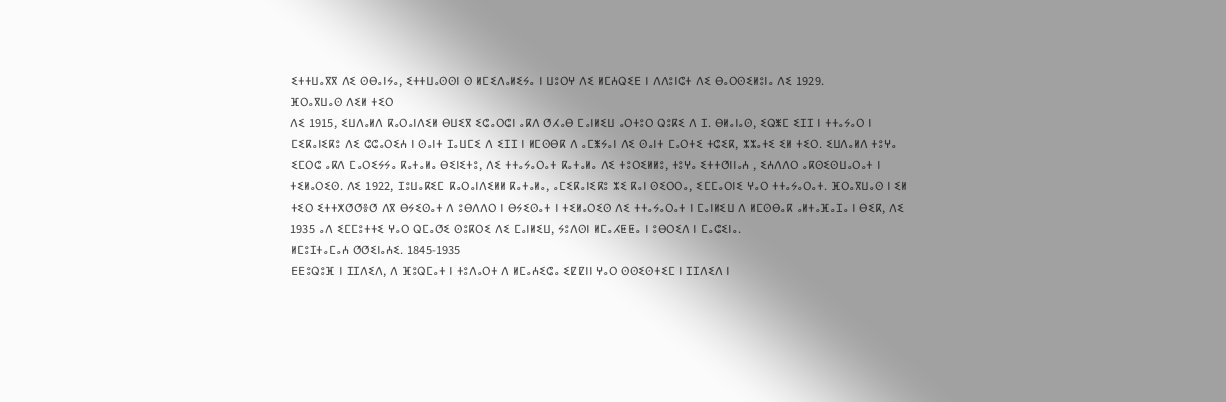ⵉⵜⵜⵡⴰⴳⴳ ⴷⵉ ⵙⴱⴰⵏⵢⴰ, ⵉⵜⵜⵡⴰⵙⵙⵏ ⵙ ⵍⵎⵉⴷⴰⵍⵉⵢⴰ ⵏ ⵡⵓⵔⵖ ⴷⵉ ⵍⵎⵄⵕⵉⴹ ⵏ ⴷⴷⵓⵏⵛⵜ ⴷⵉ ⴱⴰⵔⵙⵉⵍⵓⵏⴰ ⴷⵉ 1929.
ⴼⵔⴰⴳⵡⴰⵙ ⴷⵉⵍ ⵜⵉⵔ
ⴷⵉ 1915, ⵉⵡⴷⴰⵍⴷ ⴽⴰⵔⴰⵏⴷⵉⵍ ⴱⵡⵉⴳ ⵉⵛⴰⵔⵛⵏ ⴰⴽⴷ ⵚⵃⴰⴱ ⵎⴰⵏⵍⵉⵡ ⴰⵔⵜⵓⵔ ⵕⵓⴽⵉ ⴷ ⵊ. ⴱⵍⴰⵏⴰⵙ, ⵉⵕⵥⵎ ⵉⵊⵊ ⵏ ⵜⵜⴰⵢⴰⵔ ⵏ ⵎⵉⴽⴰⵏⵉⴽⵓ ⴷⵉ ⵛⵛⴰⵔⵉⵄ ⵏ ⵙⴰⵏⵜ ⵊⴰⵡⵎⵉ ⴷ ⵉⵊⵊ ⵏ ⵍⵎⵙⴱⴽ ⴷ ⴰⵎⵥⵢⴰⵏ ⴷⵉ ⵙⴰⵏⵜ ⵎⴰⵔⵜⵉ ⵜⵛⵉⴽ, ⵣⵣⴰⵜⵉ ⵉⵍ ⵜⵉⵔ. ⵉⵡⴷⴰⵍⴷ ⵜⵓⵖⴰ ⵉⵎⵔⵛ ⴰⴽⴷ ⵎⴰⵔⵉⵢⵢⴰ ⴽⴰⵜⴰⵍⴰ ⴱⵉⵏⵉⵜⵓ, ⴷⵉ ⵜⵜⴰⵢⴰⵔⴰⵜ ⴽⴰⵜⴰⵍⴰ ⴷⵉ ⵜⵓⵔⵉⵍⵍⵓ, ⵜⵓⵖⴰ ⵉⵜⵜⵚⵏⵏⴰⵄ , ⵉⵄⴷⴷⵔ ⴰⴽⵙⵉⵙⵡⴰⵔⴰⵜ ⵏ ⵜⵉⵍⴰⵔⵉⵙ. ⴷⵉ 1922, ⵊⵓⵡⴰⴽⵉⵎ ⴽⴰⵔⴰⵏⴷⵉⵍⵍ ⴽⴰⵜⴰⵍⴰ, ⴰⵎⵉⴽⴰⵏⵉⴽⵓ ⵣⵉ ⴽⴰⵏ ⵙⵉⵔⵔⴰ, ⵉⵎⵎⴰⵔⵏⵉ ⵖⴰⵔ ⵜⵜⴰⵢⴰⵔⴰⵜ. ⴼⵔⴰⴳⵡⴰⵙ ⵏ ⵉⵍ ⵜⵉⵔ ⵉⵜⵜⵅⵚⵚⴻⵚ ⴷⴳ ⴱⵢⵉⵙⴰⵜ ⴷ ⵓⴱⴷⴷⵔ ⵏ ⴱⵢⵉⵙⴰⵜ ⵏ ⵜⵉⵍⴰⵔⵉⵙ ⴷⵉ ⵜⵜⴰⵢⴰⵔⴰⵜ ⵏ ⵎⴰⵏⵍⵉⵡ ⴷ ⵍⵎⵙⴱⴰⴽ ⴰⵍⵜⴰⴼⴰⵊⴰ ⵏ ⴱⵉⴽ, ⴷⵉ 1935 ⴰⴷ ⵉⵎⵎⵓⵜⵜⵉ ⵖⴰⵔ ⵕⵎⴰⵚⵉ ⵙⵓⴽⵔⵉ ⴷⵉ ⵎⴰⵏⵍⵉⵡ, ⵢⵓⴷⵙⵏ ⵍⵎⴰⵃⵟⵟⴰ ⵏ ⵓⴱⵔⵉⴷ ⵏ ⵎⴰⵛⵉⵏⴰ.
ⵍⵎⵓⵊⵜⴰⵎⴰⵄ ⵚⵚⵉⵏⴰⵄⵉ. 1845-1935
ⴹⴹⵓⵕⵓⴼ ⵏ ⵊⵊⴷⵉⴷ, ⴷ ⴼⵓⵕⵎⴰⵜ ⵏ ⵜⵓⴷⴰⵔⵜ ⴷ ⵍⵎⴰⵄⵉⵛⴰ ⵉⵇⵇⵏⵏ ⵖⴰⵔ ⵙⵙⵉⵙⵜⵉⵎ ⵏ ⵊⵊⴷⵉⴷ ⵏ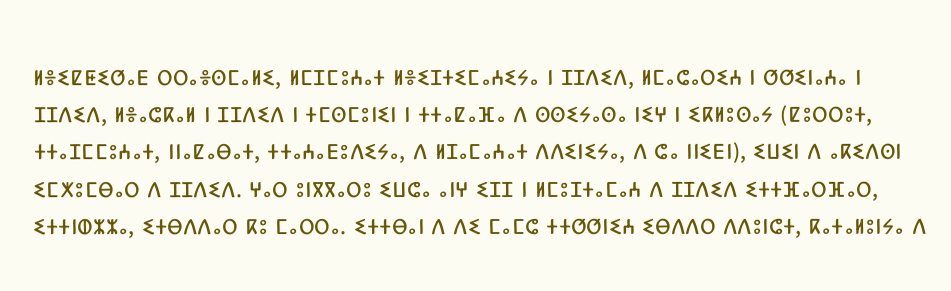ⵍⴻⵉⵇⵟⵉⵚⴰⴹ ⵔⵔⴰⴻⵙⵎⴰⵍⵉ, ⵍⵎⵊⵎⵓⵄⴰⵜ ⵍⴻⵉⵊⵜⵉⵎⴰⵄⵉⵢⴰ ⵏ ⵊⵊⴷⵉⴷ, ⵍⵎⴰⵛⴰⵔⵉⵄ ⵏ ⵚⵚⵉⵏⴰⵄⴰ ⵏ ⵊⵊⴷⵉⴷ, ⵍⴻⴰⵛⴽⴰⵍ ⵏ ⵊⵊⴷⵉⴷ ⵏ ⵜⵎⵙⵎⵓⵏⵉⵏ ⵏ ⵜⵜⴰⵇⴰⴼⴰ ⴷ ⵙⵙⵉⵢⴰⵙⴰ ⵏⵉⵖ ⵏ ⵉⴽⵍⵓⵙⴰⵢ (ⵇⵓⵔⵔⵓⵜ, ⵜⵜⴰⵊⵎⵎⵓⵄⴰⵜ, ⵏⵏⴰⵇⴰⴱⴰⵜ, ⵜⵜⴰⵄⴰⴹⵓⴷⵉⵢⴰ, ⴷ ⵍⵊⴰⵎⴰⵄⴰⵜ ⴷⴷⵉⵏⵉⵢⴰ, ⴷ ⵛⴰ ⵏⵏⵉⴹⵏ), ⵉⵡⵉⵏ ⴷ ⴰⴽⵉⴷⵙⵏ ⵉⵎⵅⵓⵎⴱⴰⵔ ⴷ ⵊⵊⴷⵉⴷ. ⵖⴰⵔ ⵓⵏⴳⴳⴰⵔⵓ ⵉⵡⵛⴰ ⴰⵏⵖ ⵉⵊⵊ ⵏ ⵍⵎⵓⵊⵜⴰⵎⴰⵄ ⴷ ⵊⵊⴷⵉⴷ ⵉⵜⵜⴼⴰⵔⴼⴰⵔ, ⵉⵜⵜⵏⵀⵣⵣⴰ, ⵉⵜⴱⴷⴷⴰⵔ ⴽⵓ ⵎⴰⵔⵔⴰ. ⵉⵜⵜⴱⴰⵏ ⴷ ⴷⵉ ⵎⴰⵎⵛ ⵜⵜⵚⵚⵏⵉⵄ ⵉⴱⴷⴷⵔ ⴷⴷⵓⵏⵛⵜ, ⴽⴰⵜⴰⵍⵓⵏⵢⴰ ⴷ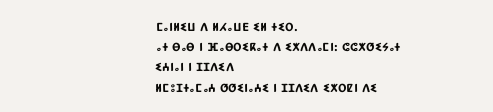ⵎⴰⵏⵍⵉⵡ ⴷ ⵍⵃⴰⵡⴹ ⵉⵍ ⵜⵉⵔ.
ⴰⵜ ⴱⴰⴱ ⵏ ⴼⴰⴱⵔⵉⴽⴰⵜ ⴷ ⵉⵅⴷⴷⴰⵎⵏ: ⵛⵛⵅⵚⵉⵢⴰⵜ ⵉⵄⵏⴰⵏ ⵏ ⵊⵊⴷⵉⴷ
ⵍⵎⵓⵊⵜⴰⵎⴰⵄ ⵚⵚⵉⵏⴰⵄⵉ ⵏ ⵊⵊⴷⵉⴷ ⵉⵅⵔⵇⵏ ⴷⵉ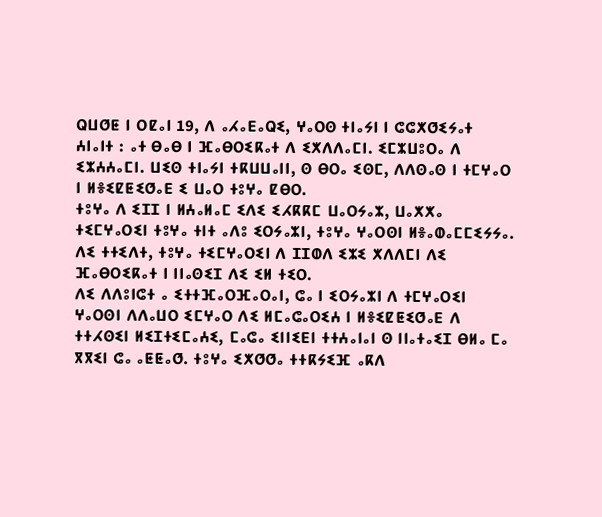ⵕⵡⵚⵟ ⵏ ⵔⵇⴰⵏ 19, ⴷ ⴰⵃⴰⴹⴰⵕⵉ, ⵖⴰⵔⵙ ⵜⵏⴰⵢⵏ ⵏ ⵛⵛⵅⵚⵉⵢⴰⵜ ⵄⵏⴰⵏⵜ : ⴰⵜ ⴱⴰⴱ ⵏ ⴼⴰⴱⵔⵉⴽⴰⵜ ⴷ ⵉⵅⴷⴷⴰⵎⵏ. ⵉⵎⵣⵡⵓⵔⴰ ⴷ ⵉⵣⵄⵄⴰⵎⵏ. ⵡⵉⵙ ⵜⵏⴰⵢⵏ ⵜⴽⵡⵡⴰⵏⵏ, ⵙ ⴱⵔⴰ ⵉⵙⵎ, ⴷⴷⵙⴰⵙ ⵏ ⵜⵎⵖⴰⵔ ⵏ ⵍⴻⵉⵇⵟⵉⵚⴰⴹ ⵉ ⵡⴰⵔ ⵜⵓⵖⴰ ⵇⴱⵔ.
ⵜⵓⵖⴰ ⴷ ⵉⵊⵊ ⵏ ⵍⵄⴰⵍⴰⵎ ⵉⴷⵉ ⵉⵃⴽⴽⵎ ⵡⴰⵔⵢⴰⵣ, ⵡⴰⵅⵅⴰ ⵜⵉⵎⵖⴰⵔⵉⵏ ⵜⵓⵖⴰ ⵜⵏⵜ ⴰⴷⵓ ⵉⵔⵢⴰⵣⵏ, ⵜⵓⵖⴰ ⵖⴰⵔⵙⵏ ⵍⴻⴰⵀⴰⵎⵎⵉⵢⵢⴰ. ⴷⵉ ⵜⵜⵉⴷⵜ, ⵜⵓⵖⴰ ⵜⵉⵎⵖⴰⵔⵉⵏ ⴷ ⵊⵊⵀⴷ ⵉⵣⵉ ⵅⴷⴷⵎⵏ ⴷⵉ ⴼⴰⴱⵔⵉⴽⴰⵜ ⵏ ⵏⵏⴰⵙⵉⵊ ⴷⵉ ⵉⵍ ⵜⵉⵔ.
ⴷⵉ ⴷⴷⵓⵏⵛⵜ ⴰ ⵉⵜⵜⴼⴰⵔⴼⴰⵔⴰⵏ, ⵛⴰ ⵏ ⵉⵔⵢⴰⵣⵏ ⴷ ⵜⵎⵖⴰⵔⵉⵏ ⵖⴰⵔⵙⵏ ⴷⴷⴰⵡⵔ ⵉⵎⵖⴰⵔ ⴷⵉ ⵍⵎⴰⵛⴰⵔⵉⵄ ⵏ ⵍⴻⵉⵇⵟⵉⵚⴰⴹ ⴷ ⵜⵜⵃⵙⵉⵏ ⵍⵉⵊⵜⵉⵎⴰⵄⵉ, ⵎⴰⵛⴰ ⵉⵏⵏⵉⴹⵏ ⵜⵜⵄⴰⵏⴰⵏ ⵙ ⵏⵏⴰⵜⴰⵉⵊ ⴱⵍⴰ ⵎⴰ ⴳⴳⵉⵏ ⵛⴰ ⴰⵟⵟⴰⵚ. ⵜⵓⵖⴰ ⵉⵅⵚⵚⴰ ⵜⵜⴽⵢⵉⴼ ⴰⴽⴷ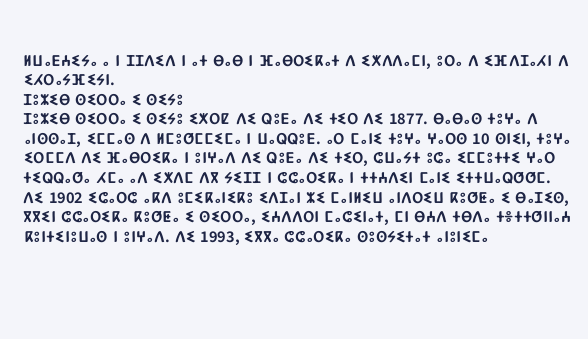ⵍⵡⴰⴹⵄⵉⵢⴰ ⴰ ⵏ ⵊⵊⴷⵉⴷ ⵏ ⴰⵜ ⴱⴰⴱ ⵏ ⴼⴰⴱⵔⵉⴽⴰⵜ ⴷ ⵉⵅⴷⴷⴰⵎⵏ, ⵓⵔⴰ ⴷ ⵉⴼⴷⵊⴰⵃⵏ ⴷ ⵉⵃⵔⴰⵢⴼⵉⵢⵏ.
ⵊⵓⵣⵉⴱ ⵙⵉⵔⵔⴰ ⵉ ⵙⵉⵢⵓ
ⵊⵓⵣⵉⴱ ⵙⵉⵔⵔⴰ ⵉ ⵙⵉⵢⵓ ⵉⵅⵔⵇ ⴷⵉ ⵕⵓⴹⴰ ⴷⵉ ⵜⵉⵔ ⴷⵉ 1877. ⴱⴰⴱⴰⵙ ⵜⵓⵖⴰ ⴷ ⴰⵏⵙⵙⴰⵊ, ⵉⵎⵎⴰⵙ ⴷ ⵍⵎⵓⵚⵎⵎⵉⵎⴰ ⵏ ⵡⴰⵕⵕⵓⴹ. ⴰⵔ ⵎⴰⵏⵉ ⵜⵓⵖⴰ ⵖⴰⵔⵙ 10 ⵙⵏⵉⵏ, ⵜⵓⵖⴰ ⵉⵔⵎⵎⴷ ⴷⵉ ⴼⴰⴱⵔⵉⴽⴰ ⵏ ⵓⵏⵖⴰⴷ ⴷⵉ ⵕⵓⴹⴰ ⴷⵉ ⵜⵉⵔ, ⵛⵡⴰⵢⵜ ⵓⵛⴰ ⵉⵎⵎⵓⵜⵜⵉ ⵖⴰⵔ ⵜⵉⵕⵕⴰⵚⴰ ⵃⵎⴰ ⴰⴷ ⵉⵅⴷⵎ ⴷⴳ ⵢⵉⵊⵊ ⵏ ⵛⵛⴰⵔⵉⴽⴰ ⵏ ⵜⵜⵄⴷⵉⵏ ⵎⴰⵏⵉ ⵉⵜⵜⵡⴰⵕⵚⵚⵎ.
ⴷⵉ 1902 ⵉⵛⴰⵔⵛ ⴰⴽⴷ ⵓⵎⵉⴽⴰⵏⵉⴽⵓ ⵉⴷⵊⴰⵏ ⵣⵉ ⵎⴰⵏⵍⵉⵡ ⴰⵏⴷⵔⵉⵡ ⴽⵓⵚⵟⴰ ⵉ ⴱⴰⵊⵉⵙ, ⴳⴳⵉⵏ ⵛⵛⴰⵔⵉⴽⴰ ⴽⵓⵚⵟⴰ ⵉ ⵙⵉⵔⵔⴰ, ⵉⵄⴷⴷⵔⵏ ⵎⴰⵛⵉⵏⴰⵜ, ⵎⵏ ⴱⵄⴷ ⵜⴱⴷⴰ ⵜⴻⵜⵜⵚⵏⵏⴰⵄ ⴽⵓⵏⵜⵉⵏⵓⵡⴰⵙ ⵏ ⵓⵏⵖⴰⴷ. ⴷⵉ 1993, ⵉⴳⴳⴰ ⵛⵛⴰⵔⵉⴽⴰ ⵙⵓⵙⵢⵉⵜⴰⵜ ⴰⵏⵓⵏⵉⵎⴰ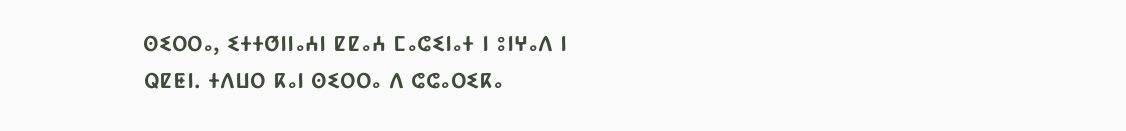ⵙⵉⵔⵔⴰ, ⵉⵜⵜⵚⵏⵏⴰⵄⵏ ⵇⵇⴰⵄ ⵎⴰⵛⵉⵏⴰⵜ ⵏ ⵓⵏⵖⴰⴷ ⵏ ⵕⵇⵟⵏ. ⵜⴷⵡⵔ ⴽⴰⵏ ⵙⵉⵔⵔⴰ ⴷ ⵛⵛⴰⵔⵉⴽⴰ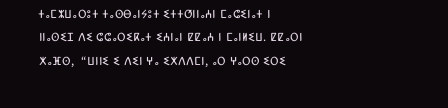ⵜⴰⵎⵣⵡⴰⵔⵓⵜ ⵜⴰⵙⴱⴰⵏⵢⵓⵜ ⵉⵜⵜⵚⵏⵏⴰⵄⵏ ⵎⴰⵛⵉⵏⴰⵜ ⵏ ⵏⵏⴰⵙⵉⵊ ⴷⵉ ⵛⵛⴰⵔⵉⴽⴰⵜ ⵉⵄⵏⴰⵏ ⵇⵇⴰⵄ ⵏ ⵎⴰⵏⵍⵉⵡ. ⵇⵇⴰⵔⵏ ⵅⴰⴼⵙ,  “ⵡⵏⵏⵉ ⵉ ⴷⵉⵏ ⵖⴰ ⵉⵅⴷⴷⵎⵏ, ⴰⵔ ⵖⴰⵔⵙ ⵉⵔⵉ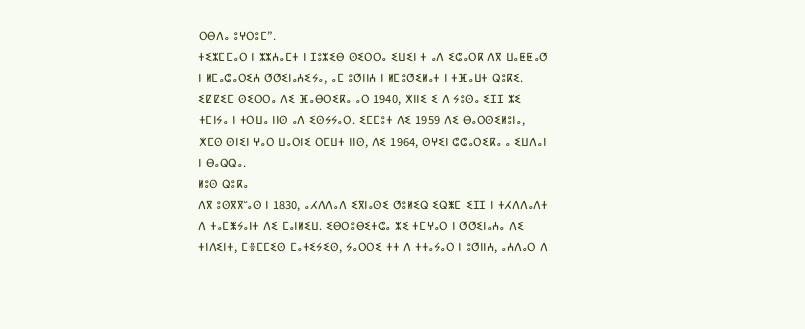ⵔⴱⴷⴰ ⵓⵖⵔⵓⵎ”.
ⵜⵉⵣⵎⵎⴰⵔ ⵏ ⵣⵣⵄⴰⵎⵜ ⵏ ⵊⵓⵣⵉⴱ ⵙⵉⵔⵔⴰ ⵉⵡⵉⵏ ⵜ ⴰⴷ ⵉⵛⴰⵔⴽ ⴷⴳ ⵡⴰⵟⵟⴰⵚ ⵏ ⵍⵎⴰⵛⴰⵔⵉⵄ ⵚⵚⵉⵏⴰⵄⵉⵢⴰ, ⴰⵎ ⵓⵚⵏⵏⵄ ⵏ ⵍⵎⵓⵚⵉⵍⴰⵜ ⵏ ⵜⴼⴰⵡⵜ ⵕⵓⴽⵉ. ⵉⵇⵇⵉⵎ ⵙⵉⵔⵔⴰ ⴷⵉ ⴼⴰⴱⵔⵉⴽⴰ ⴰⵔ 1940, ⵅⵏⵏⵉ ⵉ ⴷ ⵢⵓⵙⴰ ⵉⵊⵊ ⵣⵉ ⵜⵎⵏⵢⴰ ⵏ ⵜⵔⵡⴰ ⵏⵏⵙ ⴰⴷ ⵉⵙⵢⵢⴰⵔ. ⵉⵎⵎⵓⵜ ⴷⵉ 1959 ⴷⵉ ⴱⴰⵔⵙⵉⵍⵓⵏⴰ, ⵅⵎⵙ ⵙⵏⵉⵏ ⵖⴰⵔ ⵡⴰⵔⵏⵉ ⵔⵎⵡⵜ ⵏⵏⵙ, ⴷⵉ 1964, ⵙⵖⵉⵏ ⵛⵛⴰⵔⵉⴽⴰ ⴰ ⵉⵡⴷⴰⵏ ⵏ ⴱⴰⵕⵕⴰ.
ⵍⵓⵙ ⵕⵓⴽⴰ
ⴷⴳ ⵓⵙⴳⴳⵯⴰⵙ ⵏ 1830, ⴰⵃⴷⴷⴰⴷ ⵉⴳⵏⴰⵙⵉ ⵚⵓⵍⵉⵕ ⵉⵕⵥⵎ ⵉⵊⵊ ⵏ ⵜⵃⴷⴷⴰⴷⵜ ⴷ ⵜⴰⵎⵥⵢⴰⵏⵜ ⴷⵉ ⵎⴰⵏⵍⵉⵡ. ⵉⴱⵔⵓⴱⵉⵜⵛⴰ ⵣⵉ ⵜⵎⵖⴰⵔ ⵏ ⵚⵚⵉⵏⴰⵄⴰ ⴷⵉ ⵜⵏⴷⵉⵏⵜ, ⵎⴻⵎⵎⵉⵙ ⵎⴰⵜⵉⵢⵉⵙ, ⵢⴰⵔⵔⵉ ⵜⵜ ⴷ ⵜⵜⴰⵢⴰⵔ ⵏ ⵓⵚⵏⵏⵄ, ⴰⵄⴷⴰⵔ ⴷ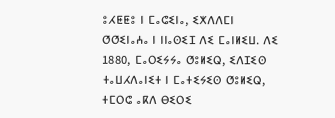ⵓⵃⵟⵟⵓ ⵏ ⵎⴰⵛⵉⵏⴰ, ⵉⵅⴷⴷⵎⵏ ⵚⵚⵉⵏⴰⵄⴰ ⵏ ⵏⵏⴰⵙⵉⵊ ⴷⵉ ⵎⴰⵏⵍⵉⵡ. ⴷⵉ 1880, ⵎⴰⵔⵉⵢⵢⴰ ⵚⵓⵍⵉⵕ, ⵉⴷⵊⵉⵙ ⵜⴰⵡⵃⴷⴰⵏⵉⵜ ⵏ ⵎⴰⵜⵉⵢⵉⵙ ⵚⵓⵍⵉⵕ, ⵜⵎⵔⵛ ⴰⴽⴷ ⴱⵉⵔⵉ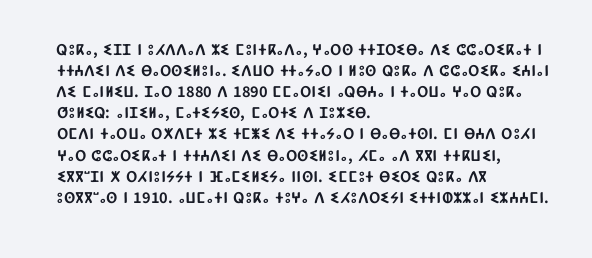ⵕⵓⴽⴰ, ⵉⵊⵊ ⵏ ⵓⵃⴷⴷⴰⴷ ⵣⵉ ⵎⵓⵏⵜⴽⴰⴷⴰ, ⵖⴰⵔⵙ ⵜⵜⵊⵔⵉⴱⴰ ⴷⵉ ⵛⵛⴰⵔⵉⴽⴰⵜ ⵏ ⵜⵜⵄⴷⵉⵏ ⴷⵉ ⴱⴰⵔⵙⵉⵍⵓⵏⴰ. ⵉⴷⵡⵔ ⵜⵜⴰⵢⴰⵔ ⵏ ⵍⵓⵙ ⵕⵓⴽⴰ ⴷ ⵛⵛⴰⵔⵉⴽⴰ ⵉⵄⵏⴰⵏ ⴷⵉ ⵎⴰⵏⵍⵉⵡ. ⵊⴰⵔ 1880 ⴷ 1890 ⵎⵎⴰⵔⵏⵉⵏ ⴰⵕⴱⵄⴰ ⵏ ⵜⴰⵔⵡⴰ ⵖⴰⵔ ⵕⵓⴽⴰ ⵚⵓⵍⵉⵕ: ⴰⵏⵊⵉⵍⴰ, ⵎⴰⵜⵉⵢⵉⵙ, ⵎⴰⵔⵜⵉ ⴷ ⵊⵓⵣⵉⴱ.
ⵔⵎⴷⵏ ⵜⴰⵔⵡⴰ ⵔⵅⴷⵎⵜ ⵣⵉ ⵜⵎⵥⵉ ⴷⵉ ⵜⵜⴰⵢⴰⵔ ⵏ ⴱⴰⴱⴰⵜⵙⵏ. ⵎⵏ ⴱⵄⴷ ⵔⵓⵃⵏ ⵖⴰⵔ ⵛⵛⴰⵔⵉⴽⴰⵜ ⵏ ⵜⵜⵄⴷⵉⵏ ⴷⵉ ⴱⴰⵔⵙⵉⵍⵓⵏⴰ, ⵃⵎⴰ ⴰⴷ ⴳⴳⵏ ⵜⵜⴽⵡⵉⵏ, ⵉⴳⴳⵯⵊⵏ ⵅ ⵔⵃⵏⵓⵏⵢⵢⵜ ⵏ ⴼⴰⵎⵉⵍⵉⵢⴰ ⵏⵏⵙⵏ. ⵉⵎⵎⵓⵜ ⴱⵉⵔⵉ ⵕⵓⴽⴰ ⴷⴳ ⵓⵙⴳⴳⵯⴰⵙ ⵏ 1910. ⴰⵡⵎⴰⵜⵏ ⵕⵓⴽⴰ ⵜⵓⵖⴰ ⴷ ⵉⵃⵓⴷⵔⵉⵢⵏ ⵉⵜⵜⵏⵀⵣⵣⴰⵏ ⵉⵣⵄⵄⵎⵏ.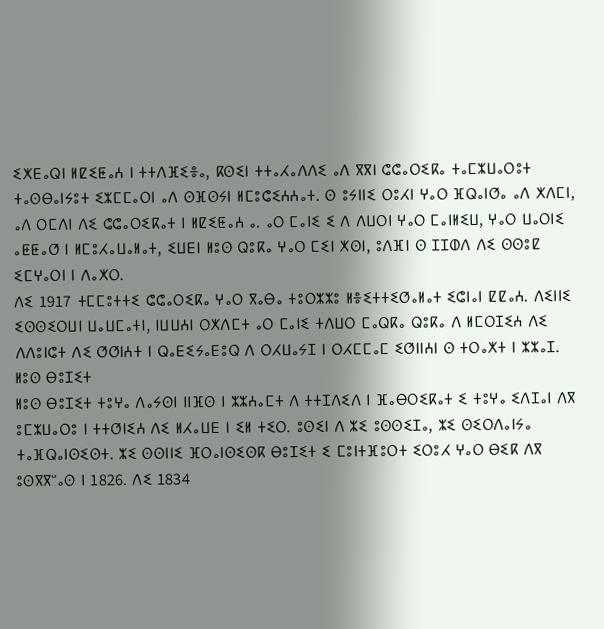ⵉⵅⴹⴰⵕⵏ ⵍⵇⵉⵟⴰⵄ ⵏ ⵜⵜⴷⴼⵉⴻⴰ, ⴽⵙⵉⵏ ⵜⵜⴰⵃⴰⴷⴷⵉ ⴰⴷ ⴳⴳⵏ ⵛⵛⴰⵔⵉⴽⴰ ⵜⴰⵎⵣⵡⴰⵔⵓⵜ ⵜⴰⵙⴱⴰⵏⵢⵓⵜ ⵉⵣⵎⵎⴰⵔⵏ ⴰⴷ ⵙⴼⵙⵢⵏ ⵍⵎⵓⵛⵉⵄⵄⴰⵜ. ⵙ ⵓⵢⵏⵏⵉ ⵔⵓⵃⵏ ⵖⴰⵔ ⴼⵕⴰⵏⵚⴰ ⴰⴷ ⵅⴷⵎⵏ, ⴰⴷ ⵔⵎⴷⵏ ⴷⵉ ⵛⵛⴰⵔⵉⴽⴰⵜ ⵏ ⵍⵇⵉⵟⴰⵄ ⴰ. ⴰⵔ ⵎⴰⵏⵉ ⵉ ⴷ ⴷⵡⵔⵏ ⵖⴰⵔ ⵎⴰⵏⵍⵉⵡ, ⵖⴰⵔ ⵡⴰⵔⵏⵉ ⴰⵟⵟⴰⵚ ⵏ ⵍⵎⵓⵃⴰⵡⴰⵍⴰⵜ, ⵉⵡⴹⵏ ⵍⵓⵙ ⵕⵓⴽⴰ ⵖⴰⵔ ⵎⵉⵏ ⵅⵙⵏ, ⵓⴷⴼⵏ ⵙ ⵊⵊⵀⴷ ⴷⵉ ⵙⵙⵓⵇ ⵉⵎⵖⴰⵔⵏ ⵏ ⴷⴰⵅⵔ.
ⴷⵉ 1917 ⵜⵎⵎⵓⵜⵜⵉ ⵛⵛⴰⵔⵉⴽⴰ ⵖⴰⵔ ⴳⴰⴱⴰ ⵜⵓⵔⵣⵣⵓ ⵍⴻⵉⵜⵜⵉⵚⴰⵍⴰⵜ ⵉⵛⵏⴰⵏ ⵇⵇⴰⵄ. ⴷⵉⵏⵏⵉ ⵉⵙⵙⵉⵔⵡⵏ ⵡⴰⵡⵎⴰⵜⵏ, ⵏⵡⵡⵄⵏ ⵔⵅⴷⵎⵜ ⴰⵔ ⵎⴰⵏⵉ ⵜⴷⵡⵔ ⵎⴰⵕⴽⴰ ⵕⵓⴽⴰ ⴷ ⵍⵎⵔⵊⵉⵄ ⴷⵉ ⴷⴷⵓⵏⵛⵜ ⴷⵉ ⵚⵚⵏⵄⵜ ⵏ ⵕⴰⴹⵉⵢⴰⴹⵓⵕ ⴷ ⵔⵃⵡⴰⵢⵊ ⵏ ⵔⵃⵎⵎⴰⵎ ⵉⵚⵏⵏⵄⵏ ⵙ ⵜⵔⴰⵅⵜ ⵏ ⵣⵣⴰⵊ.
ⵍⵓⵙ ⴱⵓⵊⵉⵜ
ⵍⵓⵙ ⴱⵓⵊⵉⵜ ⵜⵓⵖⴰ ⴷⴰⵢⵙⵏ ⵏⵏⴼⵙ ⵏ ⵣⵣⵄⴰⵎⵜ ⴷ ⵜⵜⵊⴷⵉⴷ ⵏ ⴼⴰⴱⵔⵉⴽⴰⵜ ⵉ ⵜⵓⵖⴰ ⵉⴷⵊⴰⵏ ⴷⴳ ⵓⵎⵣⵡⴰⵔⵓ ⵏ ⵜⵜⵚⵏⵉⵄ ⴷⵉ ⵍⵃⴰⵡⴹ ⵏ ⵉⵍ ⵜⵉⵔ. ⵓⵙⵉⵏ ⴷ ⵣⵉ ⵓⵙⵙⵉⵊⴰ, ⵣⵉ ⵙⵉⵔⴷⴰⵏⵢⴰ ⵜⴰⴼⵕⴰⵏⵙⵉⵙⵜ. ⵣⵉ ⵙⵙⵏⵏⵉ ⴼⵔⴰⵏⵙⵉⵙⴽ ⴱⵓⵊⵉⵜ ⵉ ⵎⵓⵏⵜⴼⵓⵔⵜ ⵉⵔⵓⵃ ⵖⴰⵔ ⴱⵉⴽ ⴷⴳ ⵓⵙⴳⴳⵯⴰⵙ ⵏ 1826. ⴷⵉ 1834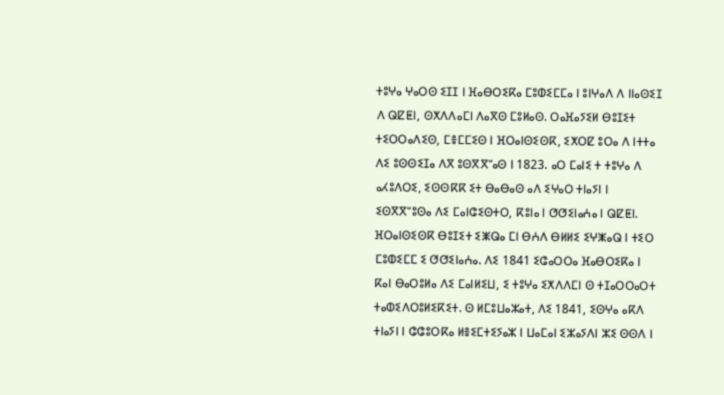ⵜⵓⵖⴰ ⵖⴰⵔⵙ ⵉⵊⵊ ⵏ ⴼⴰⴱⵔⵉⴽⴰ ⵎⵓⵀⵉⵎⵎⴰ ⵏ ⵓⵏⵖⴰⴷ ⴷ ⵏⵏⴰⵙⵉⵊ ⴷ ⵕⵇⵟⵏ, ⵙⵅⴷⴷⴰⵎⵏ ⴷⴰⴳⵙ ⵎⵓⵍⴰⵙ. ⵔⴰⴼⴰⵢⵉⵍ ⴱⵓⵊⵉⵜ ⵜⵉⵔⵔⴰⴷⵉⵙ, ⵎⴻⵎⵎⵉⵙ ⵏ ⴼⵔⴰⵏⵙⵉⵙⴽ, ⵉⵅⵔⵇ ⵓⵔⴰ ⴷ ⵏⵜⵜⴰ ⴷⵉ ⵓⵙⵙⵉⵊⴰ ⴷⴳ ⵓⵙⴳⴳⵯⴰⵙ ⵏ 1823. ⴰⵔ ⵎⴰⵏⵉ ⵜ ⵜⵓⵖⴰ ⴷ ⴰⵃⵓⴷⵔⵉ, ⵉⵙⵙⴽⴽ ⵉⵜ ⴱⴰⴱⴰⵙ ⴰⴷ ⵉⵖⴰⵔ ⵜⵏⴰⵢⵏ ⵏ ⵉⵙⴳⴳⵯⵓⵙⴰ ⴷⵉ ⵎⴰⵏⵛⵉⵙⵜⵔ, ⴽⵓⵏⴰ ⵏ ⵚⵚⵉⵏⴰⵄⴰ ⵏ ⵕⵇⵟⵏ.
ⴼⵔⴰⵏⵙⵉⵙⴽ ⴱⵓⵊⵉⵜ ⵉⵥⵕⴰ ⵎⵏ ⴱⵄⴷ ⴱⵍⵍⵉ ⵉⵖⵥⴰⵕ ⵏ ⵜⵉⵔ ⵎⵓⵀⵉⵎⵎ ⵉ ⵚⵚⵉⵏⴰⵄⴰ. ⴷⵉ 1841 ⵉⵛⴰⵔⵔⴰ ⴼⴰⴱⵔⵉⴽⴰ ⵏ ⴽⴰⵏ ⴱⴰⵔⵓⵍⴰ ⴷⵉ ⵎⴰⵏⵍⵉⵡ, ⵉ ⵜⵓⵖⴰ ⵉⵅⴷⴷⵎⵏ ⵙ ⵜⵊⴰⵔⵔⴰⵔⵜ ⵜⴰⵀⵉⴷⵔⵓⵍⵉⴽⵉⵜ. ⵙ ⵍⵎⵓⵡⴰⵣⴰⵜ, ⴷⵉ 1841, ⵉⵙⵖⴰ ⴰⴽⴷ ⵜⵏⴰⵢⵏ ⵏ ⵛⵛⵓⵔⴽⴰ ⵍⴻⵉⵎⵜⵉⵢⴰⵣ ⵏ ⵡⴰⵎⴰⵏ ⵉⵣⴰⵢⴷⵏ ⵣⵉ ⵙⵙⴷ ⵏ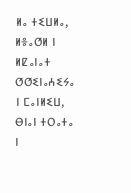ⵍⴰ ⵜⵉⵡⵍⴰ, ⵍⴻⴰⵚⵍ ⵏ ⵍⵇⴰⵏⴰⵜ ⵚⵚⵉⵏⴰⵄⵉⵢⴰ ⵏ ⵎⴰⵏⵍⵉⵡ, ⴱⵏⴰⵏ ⵜⵔⴰⵜⴰ ⵏ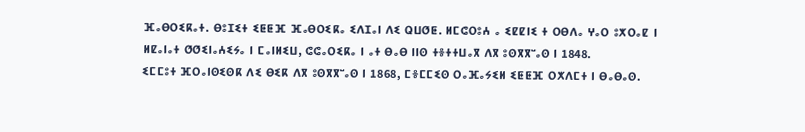ⴼⴰⴱⵔⵉⴽⴰⵜ. ⴱⵓⵊⵉⵜ ⵉⵟⵟⴼ ⴼⴰⴱⵔⵉⴽⴰ ⵉⴷⵊⴰⵏ ⴷⵉ ⵕⵡⵚⵟ. ⵍⵎⵛⵔⵓⵄ ⴰ ⵉⵇⵇⵏⵉ ⵜ ⵔⴱⴷⴰ ⵖⴰⵔ ⵓⵅⵔⴰⵇ ⵏ ⵍⵇⴰⵏⴰⵜ ⵚⵚⵉⵏⴰⵄⵉⵢⴰ ⵏ ⵎⴰⵏⵍⵉⵡ, ⵛⵛⴰⵔⵉⴽⴰ ⵏ ⴰⵜ ⴱⴰⴱ ⵏⵏⵙ ⵜⴻⵜⵜⵡⴰⴳ ⴷⴳ ⵓⵙⴳⴳⵯⴰⵙ ⵏ 1848.
ⵉⵎⵎⵓⵜ ⴼⵔⴰⵏⵙⵉⵙⴽ ⴷⵉ ⴱⵉⴽ ⴷⴳ ⵓⵙⴳⴳⵯⴰⵙ ⵏ 1868, ⵎⴻⵎⵎⵉⵙ ⵔⴰⴼⴰⵢⵉⵍ ⵉⵟⵟⴼ ⵔⵅⴷⵎⵜ ⵏ ⴱⴰⴱⴰⵙ.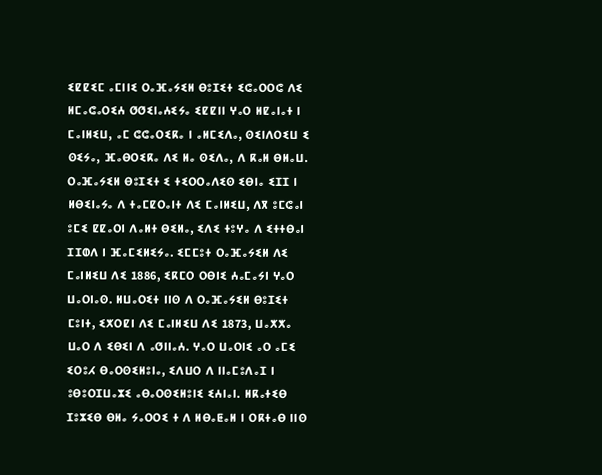ⵉⵇⵇⵉⵎ ⴰⵎⵏⵏⵉ ⵔⴰⴼⴰⵢⵉⵍ ⴱⵓⵊⵉⵜ ⵉⵛⴰⵔⵔⵛ ⴷⵉ ⵍⵎⴰⵛⴰⵔⵉⵄ ⵚⵚⵉⵏⴰⵄⵉⵢⴰ ⵉⵇⵇⵏⵏ ⵖⴰⵔ ⵍⵇⴰⵏⴰⵜ ⵏ ⵎⴰⵏⵍⵉⵡ, ⴰⵎ ⵛⵛⴰⵔⵉⴽⴰ ⵏ ⴰⵍⵎⵉⴷⴰ, ⵙⵉⵏⴷⵔⵉⵡ ⵉ ⵙⵉⵢⴰ, ⴼⴰⴱⵔⵉⴽⴰ ⴷⵉ ⵍⴰ ⵙⵉⴷⴰ, ⴷ ⴽⴰⵍ ⴱⵍⴰⵡ. ⵔⴰⴼⴰⵢⵉⵍ ⴱⵓⵊⵉⵜ ⵉ ⵜⵉⵔⵔⴰⴷⵉⵙ ⵉⴱⵏⴰ ⵉⵊⵊ ⵏ ⵍⴱⵉⵏⴰⵢⴰ ⴷ ⵜⴰⵎⵇⵔⴰⵏⵜ ⴷⵉ ⵎⴰⵏⵍⵉⵡ, ⴷⴳ ⵓⵎⵛⴰⵏ ⵓⵎⵉ ⵇⵇⴰⵔⵏ ⴷⴰⵍⵜ ⴱⵉⵍⴰ, ⵉⴷⵉ ⵜⵓⵖⴰ ⴷ ⵉⵜⵜⴱⴰⵏ ⵊⵊⵀⴷ ⵏ ⴼⴰⵎⵉⵍⵉⵢⴰ. ⵉⵎⵎⵓⵜ ⵔⴰⴼⴰⵢⵉⵍ ⴷⵉ ⵎⴰⵏⵍⵉⵡ ⴷⵉ 1886, ⵉⴽⵎⵔ ⵔⴱⵏⵉ ⵄⴰⵎⴰⵢⵏ ⵖⴰⵔ ⵡⴰⵔⵏⴰⵙ. ⵍⵡⴰⵔⵉⵜ ⵏⵏⵙ ⴷ ⵔⴰⴼⴰⵢⵉⵍ ⴱⵓⵊⵉⵜ ⵎⵓⵏⵜ, ⵉⵅⵔⵇⵏ ⴷⵉ ⵎⴰⵏⵍⵉⵡ ⴷⵉ 1873, ⵡⴰⵅⵅⴰ ⵡⴰⵔ ⴷ ⵉⴱⵉⵏ ⴷ ⴰⵚⵏⵏⴰⵄ. ⵖⴰⵔ ⵡⴰⵔⵏⵉ ⴰⵔ ⴰⵎⵉ ⵉⵔⵓⵃ ⴱⴰⵔⵙⵉⵍⵓⵏⴰ, ⵉⴷⵡⵔ ⴷ ⵏⵏⴰⵎⵓⴷⴰⵊ ⵏ ⵓⴱⵓⵔⵊⵡⴰⵣⵉ ⴰⴱⴰⵔⵙⵉⵍⵓⵏⵉ ⵉⵄⵏⴰⵏ. ⵍⴽⴰⵜⵉⴱ ⵊⵓⵣⵉⴱ ⴱⵍⴰ ⵢⴰⵔⵔⵉ ⵜ ⴷ ⵍⴱⴰⵟⴰⵍ ⵏ ⵔⴽⵜⴰⴱ ⵏⵏⵙ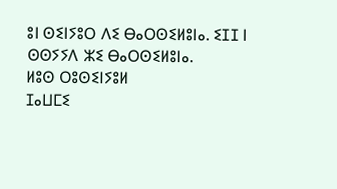ⵓⵏ ⵙⵉⵏⵢⵓⵔ ⴷⵉ ⴱⴰⵔⵙⵉⵍⵓⵏⴰ. ⵉⵊⵊ ⵏ ⵙⵙⵢⵢⴷ ⵣⵉ ⴱⴰⵔⵙⵉⵍⵓⵏⴰ.
ⵍⵓⵙ ⵔⵓⵙⵉⵏⵢⵓⵍ
ⵊⴰⵡⵎⵉ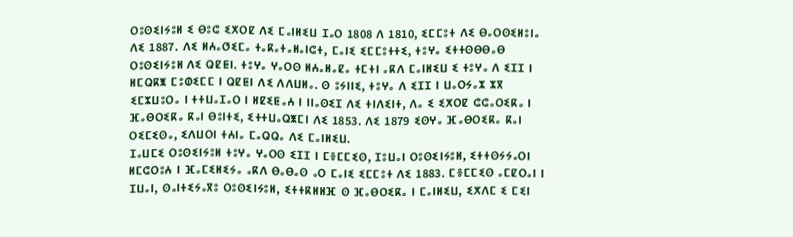ⵔⵓⵙⵉⵏⵢⵓⵍ ⵉ ⴱⵓⵛ ⵉⵅⵔⵇ ⴷⵉ ⵎⴰⵏⵍⵉⵡ ⵊⴰⵔ 1808 ⴷ 1810, ⵉⵎⵎⵓⵜ ⴷⵉ ⴱⴰⵔⵙⵉⵍⵓⵏⴰ ⴷⵉ 1887. ⴷⵉ ⵍⵄⴰⵚⵉⵎⴰ ⵜⴰⴽⴰⵜⴰⵍⴰⵏⵛⵜ, ⵎⴰⵏⵉ ⵉⵎⵎⵓⵜⵜⵉ, ⵜⵓⵖⴰ ⵉⵜⵜⵙⴱⴱⴰⴱ ⵔⵓⵙⵉⵏⵢⵓⵍ ⴷⵉ ⵕⵇⵟⵏ. ⵜⵓⵖⴰ ⵖⴰⵔⵙ ⵍⵄⴰⵍⴰⵇⴰ ⵜⵎⵜⵏ ⴰⴽⴷ ⵎⴰⵏⵍⵉⵡ ⵉ ⵜⵓⵖⴰ ⴷ ⵉⵊⵊ ⵏ ⵍⵎⵕⴽⵥ ⵎⵓⵀⵉⵎⵎ ⵏ ⵕⵇⵟⵏ ⴷⵉ ⴷⴷⵡⵍⴰ. ⵙ ⵓⵢⵏⵏⵉ, ⵜⵓⵖⴰ ⴷ ⵉⵊⵊ ⵏ ⵡⴰⵔⵢⴰⵣ ⵣⴳ ⵉⵎⵣⵡⵓⵔⴰ ⵏ ⵜⵜⵡⴰⵊⴰⵔ ⵏ ⵍⵇⵉⵟⴰⵄ ⵏ ⵏⵏⴰⵙⵉⵊ ⴷⵉ ⵜⵏⴷⵉⵏⵜ, ⴷⴰ ⵉ ⵉⵅⵔⵇ ⵛⵛⴰⵔⵉⴽⴰ ⵏ ⴼⴰⴱⵔⵉⴽⴰ ⴽⴰⵏ ⴱⵓⵏⵜⵉ, ⵉⵜⵜⵡⴰⵕⵥⵎⵏ ⴷⵉ 1853. ⴷⵉ 1879 ⵉⵙⵖⴰ ⴼⴰⴱⵔⵉⴽⴰ ⴽⴰⵏ ⵔⵉⵎⵉⵙⴰ, ⵉⴷⵡⵔⵏ ⵜⵄⵏⴰ ⵎⴰⵕⵕⴰ ⴷⵉ ⵎⴰⵏⵍⵉⵡ.
ⵊⴰⵡⵎⵉ ⵔⵓⵙⵉⵏⵢⵓⵍ ⵜⵓⵖⴰ ⵖⴰⵔⵙ ⵉⵊⵊ ⵏ ⵎⴻⵎⵎⵉⵙ, ⵊⵓⵡⴰⵏ ⵔⵓⵙⵉⵏⵢⵓⵍ, ⵉⵜⵜⵙⵢⵢⴰⵔⵏ ⵍⵎⵛⵔⵓⵄ ⵏ ⴼⴰⵎⵉⵍⵉⵢⴰ ⴰⴽⴷ ⴱⴰⴱⴰⵙ ⴰⵔ ⵎⴰⵏⵉ ⵉⵎⵎⵓⵜ ⴷⵉ 1883. ⵎⴻⵎⵎⵉⵙ ⴰⵎⵇⵔⴰⵏ ⵏ ⵊⵡⴰⵏ, ⵙⴰⵏⵜⵉⵢⴰⴳⵓ ⵔⵓⵙⵉⵏⵢⵓⵍ, ⵉⵜⵜⴽⵍⵍⴼ ⵙ ⴼⴰⴱⵔⵉⴽⴰ ⵏ ⵎⴰⵏⵍⵉⵡ, ⵉⵅⴷⵎ ⵉ ⵎⵉⵏ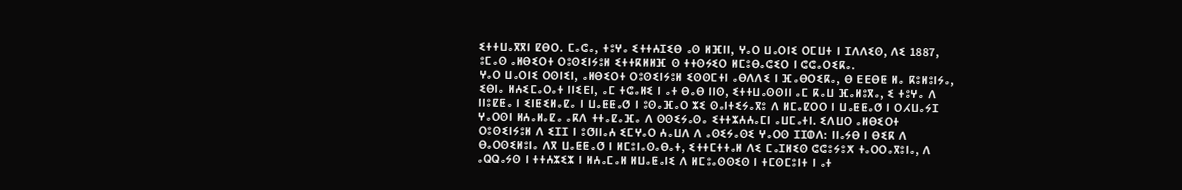ⵉⵜⵜⵡⴰⴳⴳⵏ ⵇⴱⵔ. ⵎⴰⵛⴰ, ⵜⵓⵖⴰ ⵉⵜⵜⵄⵊⵉⴱ ⴰⵙ ⵍⴼⵏⵏ, ⵖⴰⵔ ⵡⴰⵔⵏⵉ ⵔⵎⵡⵜ ⵏ ⵊⴷⴷⵉⵙ, ⴷⵉ 1887, ⵓⵎⴰⵙ ⴰⵍⴱⵉⵔⵜ ⵔⵓⵙⵉⵏⵢⵓⵍ ⵉⵜⵜⴽⵍⵍⴼ ⵙ ⵜⵜⵙⵢⵉⵔ ⵍⵎⵓⴱⴰⵛⵉⵔ ⵏ ⵛⵛⴰⵔⵉⴽⴰ.
ⵖⴰⵔ ⵡⴰⵔⵏⵉ ⵔⵙⵏⵉⵏ, ⴰⵍⴱⵉⵔⵜ ⵔⵓⵙⵉⵏⵢⵓⵍ ⵉⵙⵙⵎⵜⵏ ⴰⴱⴷⴷⵉ ⵏ ⴼⴰⴱⵔⵉⴽⴰ, ⴱ ⴹⴹⴱⵟ ⵍⴰ ⴽⵓⵍⵓⵏⵢⴰ, ⵉⴱⵏⴰ ⵍⵄⵉⵎⴰⵔⴰⵜ ⵏⵏⵉⴹⵏ, ⴰⵎ ⵜⵛⴰⵍⵉ ⵏ ⴰⵜ ⴱⴰⴱ ⵏⵏⵙ, ⵉⵜⵜⵡⴰⵙⵙⵏⵏ ⴰⵎ ⴽⴰⵡ ⴼⴰⵍⵓⴳⴰ, ⵉ ⵜⵓⵖⴰ ⴷ ⵏⵏⵓⵇⵟⴰ ⵏ ⵉⵏⵟⵉⵍⴰⵇⴰ ⵏ ⵡⴰⵟⵟⴰⵚ ⵏ ⵓⵙⴰⴼⴰⵔ ⵣⵉ ⵙⴰⵏⵜⵉⵢⴰⴳⵓ ⴷ ⵍⵎⴰⵇⵔⵔ ⵏ ⵡⴰⵟⵟⴰⵚ ⵏ ⵔⵃⵡⴰⵢⵊ ⵖⴰⵔⵙⵏ ⵍⵄⴰⵍⴰⵇⴰ ⴰⴽⴷ ⵜⵜⴰⵇⴰⴼⴰ ⴷ ⵙⵙⵉⵢⴰⵙⴰ ⵉⵜⵜⵣⵄⵄⴰⵎⵏ ⴰⵡⵎⴰⵜⵏ. ⵉⴷⵡⵔ ⴰⵍⴱⵉⵔⵜ ⵔⵓⵙⵉⵏⵢⵓⵍ ⴷ ⵉⵊⵊ ⵏ ⵓⵚⵏⵏⴰⵄ ⵉⵎⵖⴰⵔ ⵄⴰⵡⴷ ⴷ ⴰⵙⵉⵢⴰⵙⵉ ⵖⴰⵔⵙ ⵊⵊⵀⴷ: ⵏⵏⴰⵢⴱ ⵏ ⴱⵉⴽ ⴷ ⴱⴰⵔⵙⵉⵍⵓⵏⴰ ⴷⴳ ⵡⴰⵟⵟⴰⵚ ⵏ ⵍⵎⵓⵏⴰⵙⴰⴱⴰⵜ, ⵉⵜⵜⵎⵜⵜⴰⵍ ⴷⵉ ⵎⴰⵊⵍⵉⵙ ⵛⵛⵓⵢⵓⵅ ⵜⴰⵔⵔⴰⴳⵓⵏⴰ, ⴷ ⴰⵕⵕⴰⵢⵙ ⵏ ⵜⵜⵄⵣⵉⵣ ⵏ ⵍⵄⴰⵎⴰⵍ ⵍⵡⴰⵟⴰⵏⵉ ⴷ ⵍⵎⵓⴰⵙⵙⵉⵙ ⵏ ⵜⵎⵙⵎⵓⵏⵜ ⵏ ⴰⵜ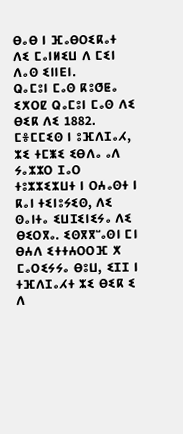ⴱⴰⴱ ⵏ ⴼⴰⴱⵔⵉⴽⴰⵜ ⴷⵉ ⵎⴰⵏⵍⵉⵡ ⴷ ⵎⵉⵏ ⴷⴰⵙ ⵉⵏⵏⴹⵏ.
ⵕⴰⵎⵓⵏ ⵎⴰⵙ ⴽⵓⵚⵟⴰ
ⵉⵅⵔⵇ ⵕⴰⵎⵓⵏ ⵎⴰⵙ ⴷⵉ ⴱⵉⴽ ⴷⵉ 1882. ⵎⴻⵎⵎⵉⵙ ⵏ ⵓⴼⴷⵊⴰⵃ, ⵣⵉ ⵜⵎⵥⵉ ⵉⴱⴷⴰ ⴰⴷ ⵢⴰⵣⵣⵔ ⵊⴰⵔ ⵜⵓⵣⵣⵉⵣⵡⵜ ⵏ ⵔⵄⴰⵙⵜ ⵏ ⴽⴰⵏ ⵜⵉⵏⵓⵢⵉⵙ, ⴷⵉ ⵙⴰⵏⵜⴰ ⵉⵡⵊⵉⵏⵉⵢⴰ ⴷⵉ ⴱⵉⵔⴳⴰ. ⵉⵙⴳⴳⵯⴰⵙⵏ ⵎⵏ ⴱⵄⴷ ⵉⵜⵜⵄⵔⵔⴼ ⵅ ⵎⴰⵔⵉⵢⵢⴰ ⴱⵓⵡ, ⵉⵊⵊ ⵏ ⵜⴼⴷⵊⴰⵃⵜ ⵣⵉ ⴱⵉⴽ ⵉ ⴷ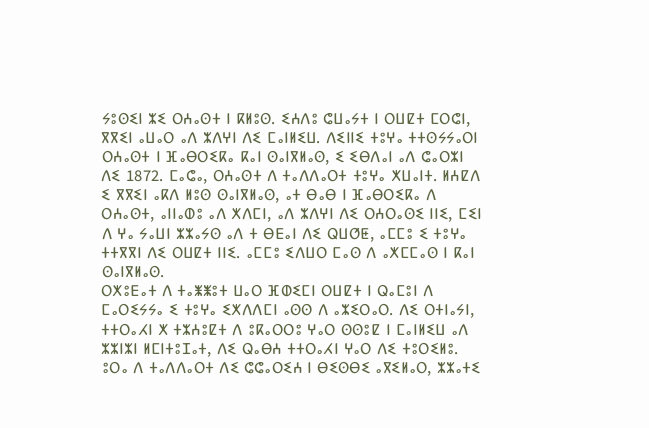ⵢⵓⵙⵉⵏ ⵣⵉ ⵔⵄⴰⵙⵜ ⵏ ⴽⵍⵓⵙ. ⵉⵄⴷⵓ ⵛⵡⴰⵢⵜ ⵏ ⵔⵡⵇⵜ ⵎⵔⵛⵏ, ⴳⴳⵉⵏ ⴰⵡⴰⵔ ⴰⴷ ⵣⴷⵖⵏ ⴷⵉ ⵎⴰⵏⵍⵉⵡ. ⴷⵉⵏⵏⵉ ⵜⵓⵖⴰ ⵜⵜⵙⵢⵢⴰⵔⵏ ⵔⵄⴰⵙⵜ ⵏ ⴼⴰⴱⵔⵉⴽⴰ ⴽⴰⵏ ⵙⴰⵏⴳⵍⴰⵙ, ⵉ ⵉⴱⴷⴰⵏ ⴰⴷ ⵛⴰⵔⵣⵏ ⴷⵉ 1872. ⵎⴰⵛⴰ, ⵔⵄⴰⵙⵜ ⴷ ⵜⴰⴷⴷⴰⵔⵜ ⵜⵓⵖⴰ ⵅⵡⴰⵏⵜ. ⵍⵄⵇⴷ ⵉ ⴳⴳⵉⵏ ⴰⴽⴷ ⵍⵓⵙ ⵙⴰⵏⴳⵍⴰⵙ, ⴰⵜ ⴱⴰⴱ ⵏ ⴼⴰⴱⵔⵉⴽⴰ ⴷ ⵔⵄⴰⵙⵜ, ⴰⵏⵏⴰⵀⵓ ⴰⴷ ⵅⴷⵎⵏ, ⴰⴷ ⵣⴷⵖⵏ ⴷⵉ ⵔⵄⵔⴰⵙⵉ ⵏⵏⵉ, ⵎⵉⵏ ⴷ ⵖⴰ ⵢⴰⵡⵏ ⵣⵣⴰⵢⵙ ⴰⴷ ⵜ ⴱⴹⴰⵏ ⴷⵉ ⵕⵡⵚⵟ, ⴰⵎⵎⵓ ⵉ ⵜⵓⵖⴰ ⵜⵜⴳⴳⵏ ⴷⵉ ⵔⵡⵇⵜ ⵏⵏⵉ. ⴰⵎⵎⵓ ⵉⴷⵡⵔ ⵎⴰⵙ ⴷ ⴰⵅⵎⵎⴰⵙ ⵏ ⴽⴰⵏ ⵙⴰⵏⴳⵍⴰⵙ.
ⵔⵅⵓⴹⴰⵜ ⴷ ⵜⴰⵥⵥⵓⵜ ⵡⴰⵔ ⴼⵀⵉⵎⵏ ⵔⵡⵇⵜ ⵏ ⵕⴰⵎⵓⵏ ⴷ ⵎⴰⵔⵉⵢⵢⴰ ⵉ ⵜⵓⵖⴰ ⵉⵅⴷⴷⵎⵏ ⴰⵙⵙ ⴷ ⴰⵣⵉⵔⴰⵔ. ⴷⵉ ⵔⵜⵏⴰⵢⵏ, ⵜⵜⵔⴰⵃⵏ ⵅ ⵜⵣⵄⵓⵇⵜ ⴷ ⵓⴽⴰⵔⵔⵓ ⵖⴰⵔ ⵙⵙⵓⵇ ⵏ ⵎⴰⵏⵍⵉⵡ ⴰⴷ ⵣⵣⵏⵣⵏ ⵍⵎⵏⵜⵓⵊⴰⵜ, ⴷⵉ ⵕⴰⴱⵄ ⵜⵜⵔⴰⵃⵏ ⵖⴰⵔ ⴷⵉ ⵜⵓⵔⵉⵍⵓ. ⵓⵔⴰ ⴷ ⵜⴰⴷⴷⴰⵔⵜ ⴷⵉ ⵛⵛⴰⵔⵉⵄ ⵏ ⴱⵉⵙⴱⵉ ⴰⴳⵉⵍⴰⵔ, ⵣⵣⴰⵜⵉ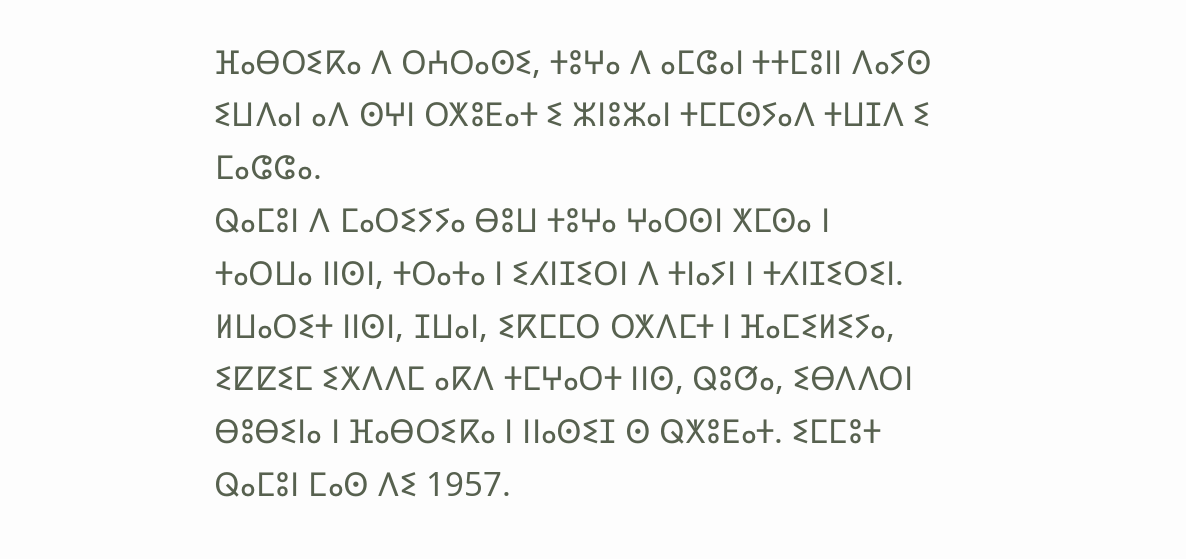ⴼⴰⴱⵔⵉⴽⴰ ⴷ ⵔⵄⵔⴰⵙⵉ, ⵜⵓⵖⴰ ⴷ ⴰⵎⵛⴰⵏ ⵜⵜⵎⵓⵏⵏ ⴷⴰⵢⵙ ⵉⵡⴷⴰⵏ ⴰⴷ ⵙⵖⵏ ⵔⵅⵓⴹⴰⵜ ⵉ ⵣⵏⵓⵣⴰⵏ ⵜⵎⵎⵙⵢⴰⴷ ⵜⵡⵊⴷ ⵉ ⵎⴰⵛⵛⴰ.
ⵕⴰⵎⵓⵏ ⴷ ⵎⴰⵔⵉⵢⵢⴰ ⴱⵓⵡ ⵜⵓⵖⴰ ⵖⴰⵔⵙⵏ ⵅⵎⵙⴰ ⵏ ⵜⴰⵔⵡⴰ ⵏⵏⵙⵏ, ⵜⵔⴰⵜⴰ ⵏ ⵉⵃⵏⵊⵉⵔⵏ ⴷ ⵜⵏⴰⵢⵏ ⵏ ⵜⵃⵏⵊⵉⵔⵉⵏ. ⵍⵡⴰⵔⵉⵜ ⵏⵏⵙⵏ, ⵊⵡⴰⵏ, ⵉⴽⵎⵎⵔ ⵔⵅⴷⵎⵜ ⵏ ⴼⴰⵎⵉⵍⵉⵢⴰ, ⵉⵇⵇⵉⵎ ⵉⵅⴷⴷⵎ ⴰⴽⴷ ⵜⵎⵖⴰⵔⵜ ⵏⵏⵙ, ⵕⵓⵚⴰ, ⵉⴱⴷⴷⵔⵏ ⴱⵓⴱⵉⵏⴰ ⵏ ⴼⴰⴱⵔⵉⴽⴰ ⵏ ⵏⵏⴰⵙⵉⵊ ⵙ ⵕⵅⵓⴹⴰⵜ. ⵉⵎⵎⵓⵜ ⵕⴰⵎⵓⵏ ⵎⴰⵙ ⴷⵉ 1957.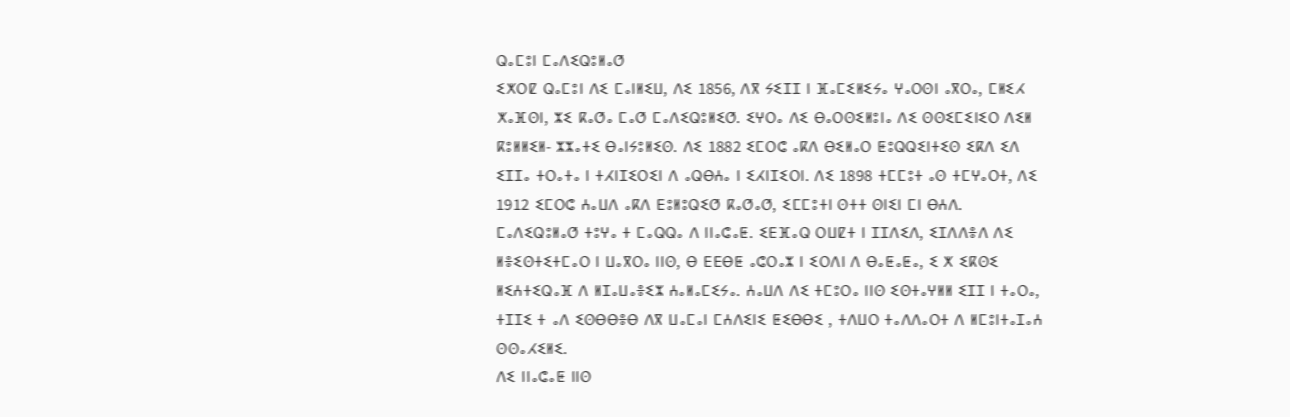ⵕⴰⵎⵓⵏ ⵎⴰⴷⵉⵕⵓⵍⴰⵚ
ⵉⵅⵔⵇ ⵕⴰⵎⵓⵏ ⴷⵉ ⵎⴰⵏⵍⵉⵡ, ⴷⵉ 1856, ⴷⴳ ⵢⵉⵊⵊ ⵏ ⴼⴰⵎⵉⵍⵉⵢⴰ ⵖⴰⵔⵙⵏ ⴰⴳⵔⴰ, ⵎⵍⵉⵃ ⵅⴰⴼⵙⵏ, ⵣⵉ ⴽⴰⵚⴰ ⵎⴰⵚ ⵎⴰⴷⵉⵕⵓⵍⵉⵚ. ⵉⵖⵔⴰ ⴷⵉ ⴱⴰⵔⵙⵉⵍⵓⵏⴰ ⴷⵉ ⵙⵙⵉⵎⵉⵏⵉⵔ ⴷⵉⵍ ⴽⵓⵍⵍⵉⵍ- ⵣⵣⴰⵜⵉ ⴱⴰⵏⵢⵓⵍⵉⵙ. ⴷⵉ 1882 ⵉⵎⵔⵛ ⴰⴽⴷ ⴱⵉⵍⴰⵔ ⵟⵓⵕⵕⵉⵏⵜⵉⵙ ⵉⴽⴷ ⵉⴷ ⵉⵊⵊⴰ ⵜⵔⴰⵜⴰ ⵏ ⵜⵃⵏⵊⵉⵔⵉⵏ ⴷ ⴰⵕⴱⵄⴰ ⵏ ⵉⵃⵏⵊⵉⵔⵏ. ⴷⵉ 1898 ⵜⵎⵎⵓⵜ ⴰⵙ ⵜⵎⵖⴰⵔⵜ, ⴷⵉ 1912 ⵉⵎⵔⵛ ⵄⴰⵡⴷ ⴰⴽⴷ ⴹⵓⵍⵓⵕⵉⵚ ⴽⴰⵚⴰⵚ, ⵉⵎⵎⵓⵜⵏ ⵙⵜⵜ ⵙⵏⵉⵏ ⵎⵏ ⴱⵄⴷ.
ⵎⴰⴷⵉⵕⵓⵍⴰⵚ ⵜⵓⵖⴰ ⵜ ⵎⴰⵕⵕⴰ ⴷ ⵏⵏⴰⵛⴰⵟ. ⵉⴹⴼⴰⵕ ⵔⵡⵇⵜ ⵏ ⵊⵊⴷⵉⴷ, ⵉⵊⴷⴷⴻⴷ ⴷⵉ ⵍⴻⵉⵙⵜⵉⵜⵎⴰⵔ ⵏ ⵡⴰⴳⵔⴰ ⵏⵏⵙ, ⴱ ⴹⴹⴱⵟ ⴰⵛⵔⴰⵣ ⵏ ⵉⵔⴷⵏ ⴷ ⴱⴰⵟⴰⵟⴰ, ⵉ ⵅ ⵉⴽⵙⵉ ⵍⵉⵄⵜⵉⵕⴰⴼ ⴷ ⵍⵊⴰⵡⴰⴻⵉⵣ ⵄⴰⵍⴰⵎⵉⵢⴰ. ⵄⴰⵡⴷ ⴷⵉ ⵜⵎⵓⵔⴰ ⵏⵏⵙ ⵉⵙⵜⴰⵖⵍⵍ ⵉⵊⵊ ⵏ ⵜⴰⵔⴰ, ⵜⵊⵊⵉ ⵜ ⴰⴷ ⵉⵙⴱⴱⴻⴱ ⴷⴳ ⵡⴰⵎⴰⵏ ⵎⵄⴷⵉⵏⵉ ⵟⵉⴱⴱⵉ , ⵜⴷⵡⵔ ⵜⴰⴷⴷⴰⵔⵜ ⴷ ⵍⵎⵓⵏⵜⴰⵊⴰⵄ ⵙⵙⴰⵃⵉⵍⵉ.
ⴷⵉ ⵏⵏⴰⵛⴰⵟ ⵏⵏⵙ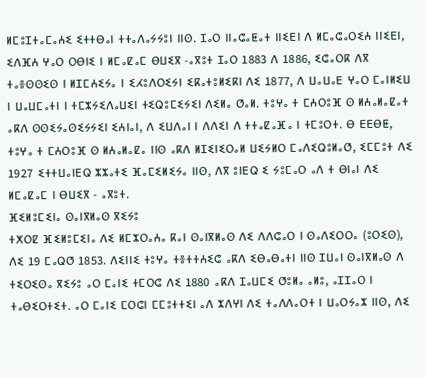ⵍⵎⵓⵊⵜⴰⵎⴰⵄⵉ ⵉⵜⵜⴱⴰⵏ ⵜⵜⴰⴷⴰⵢⵢⵓⵏ ⵏⵏⵙ. ⵊⴰⵔ ⵏⵏⴰⵛⴰⵟⴰⵜ ⵏⵏⵉⴹⵏ ⴷ ⵍⵎⴰⵛⴰⵔⵉⵄ ⵏⵏⵉⴹⵏ, ⵉⴷⴼⵄ ⵖⴰⵔ ⵔⴱⵏⵉ ⵏ ⵍⵎⴰⵇⴰⵎ ⴱⵡⵉⴳ -ⴰⴳⵓⵜ ⵊⴰⵔ 1883 ⴷ 1886, ⵉⵛⴰⵔⴽ ⴷⴳ ⵜⴰⴻⵙⵙⵉⵙ ⵏ ⵍⵊⵎⵄⵉⵢⴰ ⵏ ⵉⵃⵓⴷⵔⵉⵢⵏ ⵉⴽⴰⵜⵓⵍⵉⴽⵏ ⴷⵉ 1877, ⴷ ⵡⴰⵡⴰⴹ ⵖⴰⵔ ⵎⴰⵏⵍⵉⵡ ⵏ ⵡⴰⵡⵎⴰⵜⵏ ⵏ ⵜⵎⵣⵢⵉⴷⴰⵡⵉⵏ ⵜⵉⵕⵓⵎⵉⵢⵉⵏ ⴷⵉⵍⴰ ⵚⴰⵍ. ⵜⵓⵖⴰ ⵜ ⵎⵄⵔⵓⴼ ⵙ ⵍⵄⴰⵍⴰⵇⴰⵜ ⴰⴽⴷ ⵙⵙⵉⵢⴰⵙⵉⵢⵢⵉⵏ ⵉⵄⵏⴰⵏ, ⴷ ⵉⵡⴷⴰⵏ ⵏ ⴷⴷⵉⵏ ⴷ ⵜⵜⴰⵇⴰⴼⴰ ⵏ ⵜⵎⵓⵔⵜ. ⴱ ⴹⴹⴱⵟ, ⵜⵓⵖⴰ ⵜ ⵎⵄⵔⵓⴼ ⵙ ⵍⵄⴰⵍⴰⵇⴰ ⵏⵏⵙ ⴰⴽⴷ ⵍⵊⵉⵏⵉⵔⴰⵍ ⵡⵉⵢⵍⵔ ⵎⴰⴷⵉⵕⵓⵍⴰⵚ, ⵉⵎⵎⵓⵜ ⴷⵉ 1927 ⵉⵜⵜⵡⴰⵏⴹⵕ ⵣⵣⴰⵜⵉ ⴼⴰⵎⵉⵍⵉⵢⴰ ⵏⵏⵙ, ⴷⴳ ⵓⵏⴹⵕ ⵉ ⵢⵓⵎⴰⵔ ⴰⴷ ⵜ ⴱⵏⴰⵏ ⴷⵉ ⵍⵎⴰⵇⴰⵎ ⵏ ⴱⵡⵉⴳ - ⴰⴳⵓⵜ.
ⴼⵉⵍⵓⵎⵉⵏⴰ ⵙⴰⵏⴳⵍⴰⵙ ⴳⵉⵢⵓ
ⵜⵅⵔⵇ ⴼⵉⵍⵓⵎⵉⵏⴰ ⴷⵉ ⵍⵎⵣⵔⴰⵄⴰ ⴽⴰⵏ ⵙⴰⵏⴳⵍⴰⵙ ⴷⵉ ⴷⴷⵛⴰⵔ ⵏ ⵙⴰⴷⵉⵔⵔⴰ (ⵓⵔⵉⵙ), ⴷⵉ 19 ⵎⴰⵕⵚ 1853. ⴷⵉⵏⵏⵉ ⵜⵓⵖⴰ ⵜⴻⵜⵜⵄⵉⵛ ⴰⴽⴷ ⵉⴱⴰⴱⴰⵜⵏ ⵏⵏⵙ ⵊⵡⴰⵏ ⵙⴰⵏⴳⵍⴰⵙ ⴷ ⵜⵉⵔⵉⵙⴰ ⴳⵉⵢⵓ ⴰⵔ ⵎⴰⵏⵉ ⵜⵎⵔⵛ ⴷⵉ 1880 ⴰⴽⴷ ⵊⴰⵡⵎⵉ ⵚⵓⵍⴰ ⴰⵍⵓ, ⴰⵊⵊⴰⵔ ⵏ ⵜⴰⴱⵉⵔⵜⵉⵜ. ⴰⵔ ⵎⴰⵏⵉ ⵎⵔⵛⵏ ⵎⵎⵓⵜⵜⵉⵏ ⴰⴷ ⵣⴷⵖⵏ ⴷⵉ ⵜⴰⴷⴷⴰⵔⵜ ⵏ ⵡⴰⵔⵢⴰⵣ ⵏⵏⵙ, ⴷⵉ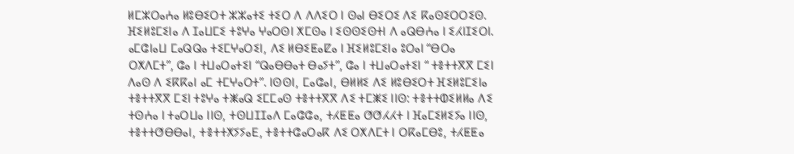ⵍⵎⵣⵔⴰⵄⴰ ⵍⵓⴱⵉⵔⵜ ⵣⵣⴰⵜⵉ ⵜⵉⵔ ⴷ ⴷⴷⵉⵔ ⵏ ⵙⴰⵏ ⴱⵉⵔⵉ ⴷⵉ ⴽⴰⵙⵉⵔⵔⵉⵙ.
ⴼⵉⵍⵓⵎⵉⵏⴰ ⴷ ⵊⴰⵡⵎⵉ ⵜⵓⵖⴰ ⵖⴰⵔⵙⵏ ⵅⵎⵙⴰ ⵏ ⵉⵙⵙⵉⵙⵜⵏ ⴷ ⴰⵕⴱⵄⴰ ⵏ ⵉⵃⵏⵊⵉⵔⵏ. ⴰⵎⵛⵏⴰⵡ ⵎⴰⵕⵕⴰ ⵜⵉⵎⵖⴰⵔⵉⵏ, ⴷⵉ ⵍⴱⵉⵟⴰⵇⴰ ⵏ ⴼⵉⵍⵓⵎⵉⵏⴰ ⵓⵔⴰⵏ “ⴱⵔⴰ ⵔⵅⴷⵎⵜ”, ⵛⴰ ⵏ ⵜⵡⴰⵔⴰⵜⵉⵏ “ⵕⴰⴱⴱⴰⵜ ⴱⴰⵢⵜ”, ⵛⴰ ⵏ ⵜⵡⴰⵔⴰⵜⵉⵏ “ ⵜⴻⵜⵜⴳⴳ ⵎⵉⵏ ⴷⴰⵙ ⴷ ⵉⴽⴽⴰⵏ ⴰⵎ ⵜⵎⵖⴰⵔⵜ”. ⵏⵙⵙⵏ, ⵎⴰⵛⴰⵏ, ⴱⵍⵍⵉ ⴷⵉ ⵍⵓⴱⵉⵔⵜ ⴼⵉⵍⵓⵎⵉⵏⴰ ⵜⴻⵜⵜⴳⴳ ⵎⵉⵏ ⵜⵓⵖⴰ ⵜⵥⴰⵕ ⵉⵎⵎⴰⵙ ⵜⴻⵜⵜⴳⴳ ⴷⵉ ⵜⵎⵥⵉ ⵏⵏⵙ: ⵜⴻⵜⵜⵀⵉⵍⵍⴰ ⴷⵉ ⵜⵙⵄⴰ ⵏ ⵜⴰⵔⵡⴰ ⵏⵏⵙ, ⵜⵙⵡⵊⵊⴰⴷ ⵎⴰⵛⵛⴰ, ⵜⵃⵟⵟⴰ ⵚⵚⵃⵃⵜ ⵏ ⴼⴰⵎⵉⵍⵉⵢⴰ ⵏⵏⵙ, ⵜⴻⵜⵜⵚⴱⴱⴰⵏ, ⵜⴻⵜⵜⵅⵢⵢⴰⴹ, ⵜⴻⵜⵜⵛⴰⵔⴰⴽ ⴷⵉ ⵔⵅⴷⵎⵜ ⵏ ⵔⴽⴰⵎⴱⵓ, ⵜⵃⵟⵟⴰ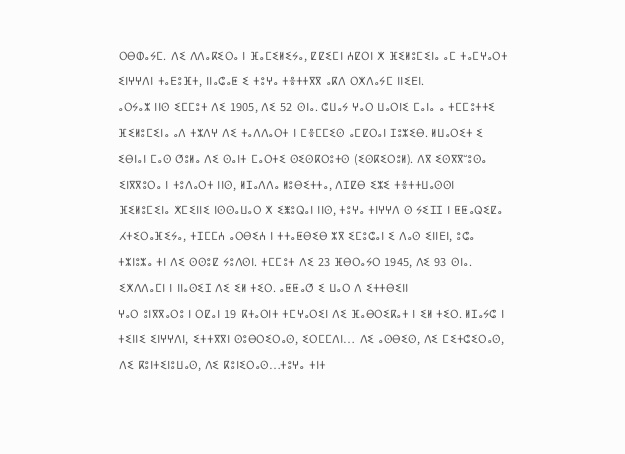ⵔⴱⵀⴰⵢⵎ. ⴷⵉ ⴷⴷⴰⴽⵉⵔⴰ ⵏ ⴼⴰⵎⵉⵍⵉⵢⴰ, ⵇⵇⵉⵎⵏ ⵄⵇⵔⵏ ⵅ ⴼⵉⵍⵓⵎⵉⵏⴰ ⴰⵎ ⵜⴰⵎⵖⴰⵔⵜ ⵉⵏⵖⵖⴷⵏ ⵜⴰⴹⵓⴼⵜ, ⵏⵏⴰⵛⴰⵟ ⵉ ⵜⵓⵖⴰ ⵜⴻⵜⵜⴳⴳ ⴰⴽⴷ ⵔⵅⴷⴰⵢⵎ ⵏⵏⵉⴹⵏ.
ⴰⵔⵢⴰⵣ ⵏⵏⵙ ⵉⵎⵎⵓⵜ ⴷⵉ 1905, ⴷⵉ 52 ⵙⵏⴰ. ⵛⵡⴰⵢ ⵖⴰⵔ ⵡⴰⵔⵏⵉ ⵎⴰⵏⴰ ⴰ ⵜⵎⵎⵓⵜⵜⵉ ⴼⵉⵍⵓⵎⵉⵏⴰ ⴰⴷ ⵜⵣⴷⵖ ⴷⵉ ⵜⴰⴷⴷⴰⵔⵜ ⵏ ⵎⴻⵎⵎⵉⵙ ⴰⵎⵇⵔⴰⵏ ⵊⵓⵣⵉⴱ. ⵍⵡⴰⵔⵉⵜ ⵉ ⵉⴱⵏⴰⵏ ⵎⴰⵙ ⵚⵓⵍⴰ ⴷⵉ ⵙⴰⵏⵜ ⵎⴰⵔⵜⵉ ⵙⵉⵙⴽⵔⵓⵜⵙ (ⵉⵙⴽⵉⵔⵓⵍ). ⴷⴳ ⵉⵙⴳⴳⵯⵓⵙⴰ ⵉⵏⴳⴳⵓⵔⴰ ⵏ ⵜⵓⴷⴰⵔⵜ ⵏⵏⵙ, ⵍⵊⴰⴷⴷⴰ ⵍⵓⴱⵉⵜⵜⴰ, ⴷⵊⵇⴱ ⵉⵣⵉ ⵜⴻⵜⵜⵡⴰⵙⵙⵏ ⴼⵉⵍⵓⵎⵉⵏⴰ ⵅⵎⵉⵏⵏⵉ ⵏⵙⵙⴰⵡⴰⵔ ⵅ ⵉⵥⵓⵕⴰⵏ ⵏⵏⵙ, ⵜⵓⵖⴰ ⵜⵏⵖⵖⴷ ⵙ ⵢⵉⵊⵊ ⵏ ⵟⵟⴰⵕⵉⵇⴰ ⵃⵜⵉⵔⴰⴼⵉⵢⴰ, ⵜⵊⵎⵎⵄ ⴰⵔⴱⵉⵄ ⵏ ⵜⵜⴰⵟⴱⵉⴱ ⵣⴳ ⵉⵎⵓⵛⴰⵏ ⵉ ⴷⴰⵙ ⵉⵏⵏⴹⵏ, ⵓⵛⴰ ⵜⵣⵏⵓⵣⴰ ⵜⵏ ⴷⵉ ⵙⵙⵓⵇ ⵢⵓⴷⵙⵏ. ⵜⵎⵎⵓⵜ ⴷⵉ 23 ⴼⴱⵔⴰⵢⵔ 1945, ⴷⵉ 93 ⵙⵏⴰ.
ⵉⵅⴷⴷⴰⵎⵏ ⵏ ⵏⵏⴰⵙⵉⵊ ⴷⵉ ⵉⵍ ⵜⵉⵔ. ⴰⵟⵟⴰⵚ ⵉ ⵡⴰⵔ ⴷ ⵉⵜⵜⴱⵉⵏⵏ
ⵖⴰⵔ ⵓⵏⴳⴳⴰⵔⵓ ⵏ ⵔⵇⴰⵏ 19 ⴽⵜⴰⵔⵏⵜ ⵜⵎⵖⴰⵔⵉⵏ ⴷⵉ ⴼⴰⴱⵔⵉⴽⴰⵜ ⵏ ⵉⵍ ⵜⵉⵔ. ⵍⵊⴰⵢⵛ ⵏ ⵜⵉⵏⵏⵉ ⵉⵏⵖⵖⴷⵏ, ⵉⵜⵜⴳⴳⵏ ⵙⵓⴱⵔⵉⵔⴰⵙ, ⵉⵔⵎⵎⴷⵏ… ⴷⵉ ⴰⵙⴱⵉⵙ, ⴷⵉ ⵎⵉⵜⵛⵉⵔⴰⵙ, ⴷⵉ ⴽⵓⵏⵜⵉⵏⵓⵡⴰⵙ, ⴷⵉ ⴽⵓⵏⵉⵔⴰⵙ…ⵜⵓⵖⴰ ⵜⵏⵜ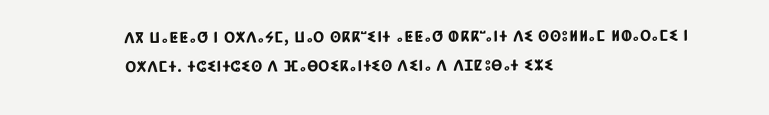ⴷⴳ ⵡⴰⵟⵟⴰⵚ ⵏ ⵔⵅⴷⴰⵢⵎ, ⵡⴰⵔ ⵙⴽⴽⵯⵉⵏⵜ ⴰⵟⵟⴰⵚ ⵀⴽⴽⵯⴰⵏⵜ ⴷⵉ ⵙⵙⵓⵍⵍⴰⵎ ⵍⵀⴰⵔⴰⵎⵉ ⵏ ⵔⵅⴷⵎⵜ. ⵜⵛⵉⵏⵜⵛⵉⵙ ⴷ ⴼⴰⴱⵔⵉⴽⴰⵏⵜⵉⵙ ⴷⵉⵏⴰ ⴷ ⴷⵊⵇⵓⴱⴰⵜ ⵉⵣⵉ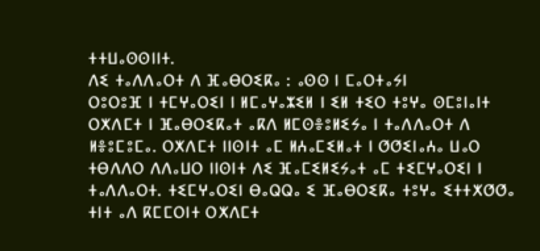ⵜⵜⵡⴰⵙⵙⵏⵏⵜ.
ⴷⵉ ⵜⴰⴷⴷⴰⵔⵜ ⴷ ⴼⴰⴱⵔⵉⴽⴰ : ⴰⵙⵙ ⵏ ⵎⴰⵔⵜⴰⵢⵏ
ⵔⵓⵔⵓⴼ ⵏ ⵜⵎⵖⴰⵔⵉⵏ ⵏ ⵍⵎⴰⵖⴰⵣⵉⵍ ⵏ ⵉⵍ ⵜⵉⵔ ⵜⵓⵖⴰ ⵙⵎⵓⵏⴰⵏⵜ ⵔⵅⴷⵎⵜ ⵏ ⴼⴰⴱⵔⵉⴽⴰⵜ ⴰⴽⴷ ⵍⵎⵙⴻⵓⵍⵉⵢⴰ ⵏ ⵜⴰⴷⴷⴰⵔⵜ ⴷ ⵍⴻⵓⵎⵓⵎⴰ. ⵔⵅⴷⵎⵜ ⵏⵏⵙⵏⵜ ⴰⵎ ⵍⵄⴰⵎⵉⵍⴰⵜ ⵏ ⵚⵚⵉⵏⴰⵄⴰ ⵡⴰⵔ ⵜⴱⴷⴷⵔ ⴷⴷⴰⵡⵔ ⵏⵏⵙⵏⵜ ⴷⵉ ⴼⴰⵎⵉⵍⵉⵢⴰⵜ ⴰⵎ ⵜⵉⵎⵖⴰⵔⵉⵏ ⵏ ⵜⴰⴷⴷⴰⵔⵜ. ⵜⵉⵎⵖⴰⵔⵉⵏ ⴱⴰⵕⵕⴰ ⵉ ⴼⴰⴱⵔⵉⴽⴰ ⵜⵓⵖⴰ ⵉⵜⵜⵅⵚⵚⴰ ⵜⵏⵜ ⴰⴷ ⴽⵎⵎⵔⵏⵜ ⵔⵅⴷⵎⵜ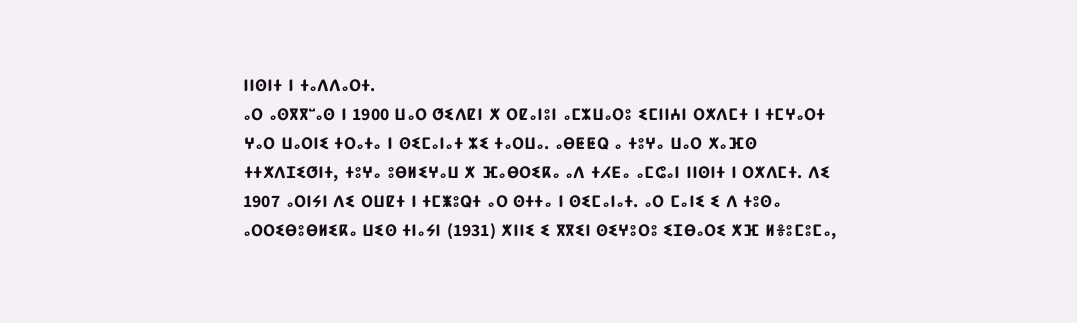ⵏⵏⵙⵏⵜ ⵏ ⵜⴰⴷⴷⴰⵔⵜ.
ⴰⵔ ⴰⵙⴳⴳⵯⴰⵙ ⵏ 1900 ⵡⴰⵔ ⵚⵉⴷⵇⵏ ⵅ ⵔⵇⴰⵏⵓⵏ ⴰⵎⵣⵡⴰⵔⵓ ⵉⵎⵏⵏⵄⵏ ⵔⵅⴷⵎⵜ ⵏ ⵜⵎⵖⴰⵔⵜ ⵖⴰⵔ ⵡⴰⵔⵏⵉ ⵜⵔⴰⵜⴰ ⵏ ⵙⵉⵎⴰⵏⴰⵜ ⵣⵉ ⵜⴰⵔⵡⴰ. ⴰⴱⵟⵟⵕ ⴰ ⵜⵓⵖⴰ ⵡⴰⵔ ⵅⴰⴼⵙ ⵜⵜⵅⴷⵊⵉⵚⵏⵜ, ⵜⵓⵖⴰ ⵓⴱⵍⵉⵖⴰⵡ ⵅ ⴼⴰⴱⵔⵉⴽⴰ ⴰⴷ ⵜⵃⴹⴰ ⴰⵎⵛⴰⵏ ⵏⵏⵙⵏⵜ ⵏ ⵔⵅⴷⵎⵜ. ⴷⵉ 1907 ⴰⵔⵏⵢⵏ ⴷⵉ ⵔⵡⵇⵜ ⵏ ⵜⵎⵥⵓⵕⵜ ⴰⵔ ⵙⵜⵜⴰ ⵏ ⵙⵉⵎⴰⵏⴰⵜ. ⴰⵔ ⵎⴰⵏⵉ ⵉ ⴷ ⵜⵓⵙⴰ ⴰⵔⵔⵉⴱⵓⴱⵍⵉⴽⴰ ⵡⵉⵙ ⵜⵏⴰⵢⵏ (1931) ⵅⵏⵏⵉ ⵉ ⴳⴳⵉⵏ ⵙⵉⵖⵓⵔⵓ ⵉⵊⴱⴰⵔⵉ ⵅⴼ ⵍⴻⵓⵎⵓⵎⴰ,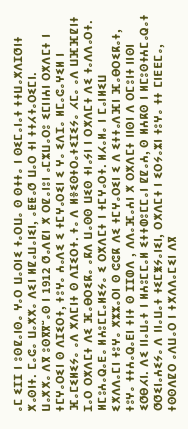ⴰⵎ ⵉⵊⵊ ⵏ ⵓⵙⵇⴰⵏⵙⴰ ⵖⴰⵔ ⵡⴰⵔⵏⵉ ⵜⴰⵔⵡⴰ ⵙ ⵙⵜⵜⴰ ⵏ ⵙⵉⵎⴰⵏⴰⵜ ⵜⵜⵡⴰⵅⴷⵊⵚⵏⵜ ⵅⴰⵙⵏⵜ. ⵎⴰⵛⴰ ⵡⴰⵅⵅⴰ ⴷⵉⵏ ⵍⵇⴰⵡⴰⵏⵉⵏ, ⴰⵟⵟⴰⵚ ⵡⴰⵔ ⵜⵏ ⵜⵜⵃⵜⴰⵔⵉⵎⵏ.
ⵡⴰⵅⵅⴰ ⴷⴳ ⵓⵙⴳⴳⵯⴰⵙ ⵏ 1912 ⵚⴰⴷⵇⵏ ⵅ ⵔⵇⴰⵏⵓⵏ ⴰⵎⵣⵡⴰⵔⵓ ⵉⵎⵏⵏⵄⵏ ⵔⵅⴷⵎⵜ ⵏ ⵜⵎⵖⴰⵔⵉⵏ ⵙ ⴷⵊⵉⵔⵜ, ⵜⵓⵖⴰ ⵄⴰⴷⵉ ⵉ ⵜⵎⵖⴰⵔⵉⵏ ⵉ ⵖⴰ ⵉⴷⵊⴰ ⵍⵎⴰⵛⴰⵖⵉⵍ ⵏ ⴼⴰⵎⵉⵍⵉⵢⴰ ⴰⴷ ⵅⴷⵎⵏⵜ ⵙ ⴷⵊⵉⵔⵜ. ⵜⴰ ⴷ ⵍⴻⵉⵙⵜⵔⴰⵜⵉⵊⵉⵢⴰ ⵃⵎⴰ ⴰⴷ ⵡⴼⴼⵇⵏⵜ ⵊⴰⵔ ⵔⵅⴷⵎⵜ ⴷⵉ ⴼⴰⴱⵔⵉⴽⴰ ⴰⴽⴷ ⵡⴰⵙⵙ ⵡⵉⵙ ⵜⵏⴰⵢⵏ ⵏ ⵔⵅⴷⵎⵜ ⴷⵉ ⵜⴰⴷⴷⴰⵔⵜ.
ⵍⵎⵓⵄⴰⵕⴰⴹⴰ ⵍⵄⵓⵎⵎⴰⵍⵉⵢⴰ ⵉ ⵔⵅⴷⵎⵜ ⵏ ⵜⵎⵖⴰⵔⵜ. ⵍⵃⴰⵍⴰ ⵏ ⵎⴰⵏⵍⵉⵡ
ⵉⵅⴷⴷⴰⵎⵏ ⵜⵓⵖⴰ ⵅⵣⵣⴰⵔⵏ ⵙ ⵛⵛⴽ ⴷⵉ ⵜⵎⵖⴰⵔⵉⵏ ⵉ ⴷ ⵉⵜⵜⴰⴷⴼⵏ ⴼⴰⴱⵔⵉⴽⴰⵜ, ⵜⵓⵖⴰ ⵜⵜⵄⴰⵕⴰⴹⵏ ⵜⵏⵜ ⵙ ⵊⵊⵀⴷ , ⴷⴷⴰⴼⴰⵄⵏ ⵅ ⵔⵅⴷⵎⵜ ⵏⵏⵙⵏ ⴷ ⵔⵎⵓⵏⵜ ⵏⵏⵙⵏ ⵉⵚⴱⵃⵏ. ⴷⵉ ⵏⵏⴰⵡⴰⵜ ⵏ ⵍⵄⵓⵎⵎⴰⵍ ⵉⵜⵜⵀⵓⵎⵎⴰⵏ ⵇⵇⴰⵄ, ⵙ ⵍⵄⴽⵙ ⵏ ⵍⵎⵓⵙⵜⵄⵎⴰⵕⴰⵜ ⵚⵚⵉⵏⴰⵄⵉⵢⴰ ⴷ ⵏⵏⴰⵡⴰⵜ ⵜⵉⵎⵥⵢⴰⵏⵉⵏ, ⵔⵅⴷⵎⵜ ⵏ ⵉⵔⵢⴰⵣⵏ ⵜⵓⵖⴰ ⵜⵜ ⵎⵏⴹⴹⵎⴰ, ⵜⵙⵙⴷⵇⵔ ⴰⴷⵡⴰⵔ ⵏ ⵜⵅⴷⴷⴰⵎⵉⵏ ⴷⴳ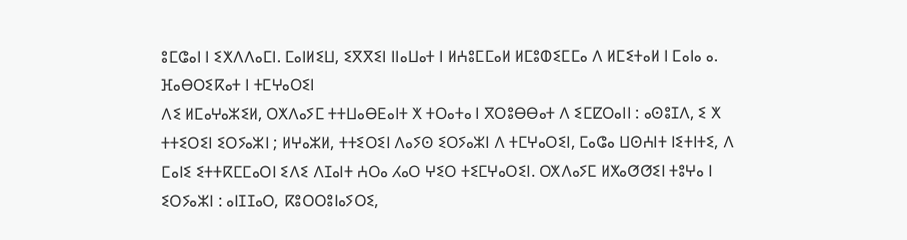ⵓⵎⵛⴰⵏ ⵏ ⵉⵅⴷⴷⴰⵎⵏ. ⵎⴰⵏⵍⵉⵡ, ⵉⴳⴳⵉⵏ ⵏⵏⴰⵡⴰⵜ ⵏ ⵍⵄⵓⵎⵎⴰⵍ ⵍⵎⵓⵀⵉⵎⵎⴰ ⴷ ⵍⵎⵉⵜⴰⵍ ⵏ ⵎⴰⵏⴰ ⴰ.
ⴼⴰⴱⵔⵉⴽⴰⵜ ⵏ ⵜⵎⵖⴰⵔⵉⵏ
ⴷⵉ ⵍⵎⴰⵖⴰⵣⵉⵍ, ⵔⵅⴷⴰⵢⵎ ⵜⵜⵡⴰⴱⴹⴰⵏⵜ ⵅ ⵜⵔⴰⵜⴰ ⵏ ⴳⵔⵓⴱⴱⴰⵜ ⴷ ⵉⵎⵇⵔⴰⵏⵏ : ⴰⵙⵓⵊⴷ, ⵉ ⵅ ⵜⵜⵉⵔⵉⵏ ⵉⵔⵢⴰⵣⵏ ; ⵍⵖⴰⵣⵍ, ⵜⵜⵉⵔⵉⵏ ⴷⴰⵢⵙ ⵉⵔⵢⴰⵣⵏ ⴷ ⵜⵎⵖⴰⵔⵉⵏ, ⵎⴰⵛⴰ ⵡⵙⵄⵏⵜ ⵏⵉⵜⵏⵜⵉ, ⴷ ⵎⴰⵏⵉ ⵉⵜⵜⴽⵎⵎⴰⵔⵏ ⵉⴷⵉ ⴷⵊⴰⵏⵜ ⵄⵔⴰ ⵃⴰⵔ ⵖⵉⵔ ⵜⵉⵎⵖⴰⵔⵉⵏ. ⵔⵅⴷⴰⵢⵎ ⵍⵅⴰⵚⵚⵉⵏ ⵜⵓⵖⴰ ⵏ ⵉⵔⵢⴰⵣⵏ : ⴰⵏⵊⵊⴰⵔ, ⴽⵓⵔⵔⵓⵏⴰⵢⵔⵉ,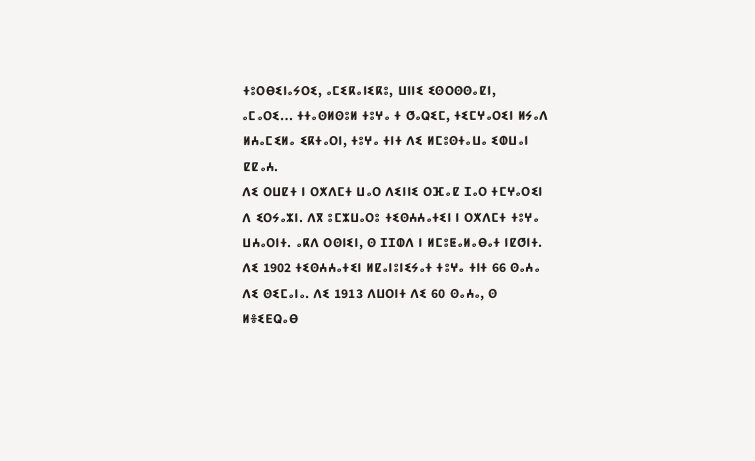ⵜⵓⵔⴱⵉⵏⴰⵢⵔⵉ, ⴰⵎⵉⴽⴰⵏⵉⴽⵓ, ⵡⵏⵏⵉ ⵉⵙⵔⵙⵙⴰⵇⵏ, ⴰⵎⴰⵔⵉ… ⵜⵜⴰⵙⵍⵙⵓⵍ ⵜⵓⵖⴰ ⵜ ⵚⴰⵕⵉⵎ, ⵜⵉⵎⵖⴰⵔⵉⵏ ⵍⵢⴰⴷ ⵍⵄⴰⵎⵉⵍⴰ ⵉⴽⵜⴰⵔⵏ, ⵜⵓⵖⴰ ⵜⵏⵜ ⴷⵉ ⵍⵎⵓⵙⵜⴰⵡⴰ ⵉⵀⵡⴰⵏ ⵇⵇⴰⵄ.
ⴷⵉ ⵔⵡⵇⵜ ⵏ ⵔⵅⴷⵎⵜ ⵡⴰⵔ ⴷⵉⵏⵏⵉ ⵔⴼⴰⵇ ⵊⴰⵔ ⵜⵎⵖⴰⵔⵉⵏ ⴷ ⵉⵔⵢⴰⵣⵏ. ⴷⴳ ⵓⵎⵣⵡⴰⵔⵓ ⵜⵉⵙⵄⵄⴰⵜⵉⵏ ⵏ ⵔⵅⴷⵎⵜ ⵜⵓⵖⴰ ⵡⵄⴰⵔⵏⵜ. ⴰⴽⴷ ⵔⵙⵏⵉⵏ, ⵙ ⵊⵊⵀⴷ ⵏ ⵍⵎⵓⵟⴰⵍⴰⴱⴰⵜ ⵏⵇⵚⵏⵜ. ⴷⵉ 1902 ⵜⵉⵙⵄⵄⴰⵜⵉⵏ ⵍⵇⴰⵏⵓⵏⵉⵢⴰⵜ ⵜⵓⵖⴰ ⵜⵏⵜ 66 ⵙⴰⵄⴰ ⴷⵉ ⵙⵉⵎⴰⵏⴰ. ⴷⵉ 1913 ⴷⵡⵔⵏⵜ ⴷⵉ 60 ⵙⴰⵄⴰ, ⵙ ⵍⴻⵉⴹⵕⴰⴱ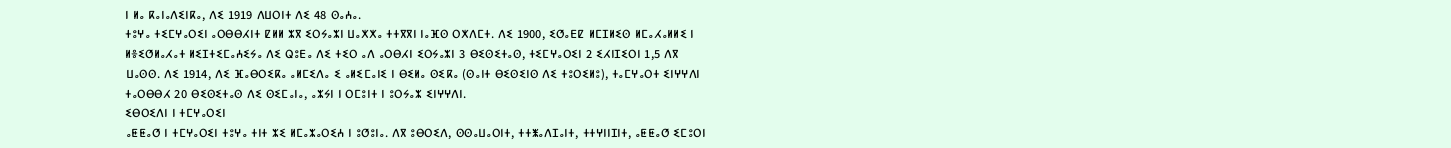ⵏ ⵍⴰ ⴽⴰⵏⴰⴷⵉⵏⴽⴰ, ⴷⵉ 1919 ⴷⵡⵔⵏⵜ ⴷⵉ 48 ⵙⴰⵄⴰ.
ⵜⵓⵖⴰ ⵜⵉⵎⵖⴰⵔⵉⵏ ⴰⵔⴱⴱⵃⵏⵜ ⵇⵍⵍ ⵣⴳ ⵉⵔⵢⴰⵣⵏ ⵡⴰⵅⵅⴰ ⵜⵜⴳⴳⵏ ⵏⴰⴼⵙ ⵔⵅⴷⵎⵜ. ⴷⵉ 1900, ⵉⵚⴰⴹⵇ ⵍⵎⵊⵍⵉⵙ ⵍⵎⴰⵃⴰⵍⵍⵉ ⵏ ⵍⴻⵉⵚⵍⴰⵃⴰⵜ ⵍⵉⵊⵜⵉⵎⴰⵄⵉⵢⴰ ⴷⵉ ⵕⵓⴹⴰ ⴷⵉ ⵜⵉⵔ ⴰⴷ ⴰⵔⴱⵃⵏ ⵉⵔⵢⴰⵣⵏ 3 ⴱⵉⵙⵉⵜⴰⵙ, ⵜⵉⵎⵖⴰⵔⵉⵏ 2 ⵉⵃⵏⵊⵉⵔⵏ 1,5 ⴷⴳ ⵡⴰⵙⵙ. ⴷⵉ 1914, ⴷⵉ ⴼⴰⴱⵔⵉⴽⴰ ⴰⵍⵎⵉⴷⴰ ⵉ ⴰⵍⵉⵎⴰⵏⵉ ⵏ ⴱⵉⵍⴰ ⵙⵉⴽⴰ (ⵙⴰⵏⵜ ⴱⵉⵙⵉⵏⵙ ⴷⵉ ⵜⵓⵔⵉⵍⵓ), ⵜⴰⵎⵖⴰⵔⵜ ⵉⵏⵖⵖⴷⵏ ⵜⴰⵔⴱⴱⵃ 20 ⴱⵉⵙⵉⵜⴰⵙ ⴷⵉ ⵙⵉⵎⴰⵏⴰ, ⴰⵣⵢⵏ ⵏ ⵔⵎⵓⵏⵜ ⵏ ⵓⵔⵢⴰⵣ ⵉⵏⵖⵖⴷⵏ.
ⵉⴱⵔⵉⴷⵏ ⵏ ⵜⵎⵖⴰⵔⵉⵏ
ⴰⵟⵟⴰⵚ ⵏ ⵜⵎⵖⴰⵔⵉⵏ ⵜⵓⵖⴰ ⵜⵏⵜ ⵣⵉ ⵍⵎⴰⵣⴰⵔⵉⵄ ⵏ ⵓⵚⵓⵏⴰ. ⴷⴳ ⵓⴱⵔⵉⴷ, ⵙⵙⴰⵡⴰⵔⵏⵜ, ⵜⵜⵥⴰⴷⵊⴰⵏⵜ, ⵜⵜⵖⵏⵏⵊⵏⵜ, ⴰⵟⵟⴰⵚ ⵉⵎⵓⵔⵏ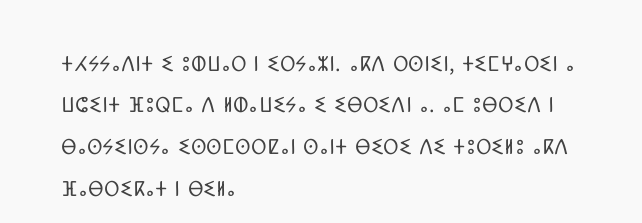ⵜⵃⵢⵢⴰⴷⵏⵜ ⵉ ⵓⵀⵡⴰⵔ ⵏ ⵉⵔⵢⴰⵣⵏ. ⴰⴽⴷ ⵔⵙⵏⵉⵏ, ⵜⵉⵎⵖⴰⵔⵉⵏ ⴰ ⵡⵛⵉⵏⵜ ⴼⵓⵕⵎⴰ ⴷ ⵍⵀⴰⵡⵉⵢⴰ ⵉ ⵉⴱⵔⵉⴷⵏ ⴰ. ⴰⵎ ⵓⴱⵔⵉⴷ ⵏ ⴱⴰⵙⵢⵉⵏⵙⵢⴰ ⵉⵙⵙⵎⵙⵔⵇⴰⵏ ⵙⴰⵏⵜ ⴱⵉⵔⵉ ⴷⵉ ⵜⵓⵔⵉⵍⵓ ⴰⴽⴷ ⴼⴰⴱⵔⵉⴽⴰⵜ ⵏ ⴱⵉⵍⴰ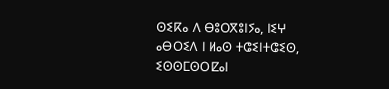ⵙⵉⴽⴰ ⴷ ⴱⵓⵔⴳⵓⵏⵢⴰ, ⵏⵉⵖ ⴰⴱⵔⵉⴷ ⵏ ⵍⴰⵙ ⵜⵛⵉⵏⵜⵛⵉⵙ, ⵉⵙⵙⵎⵙⵔⵇⴰⵏ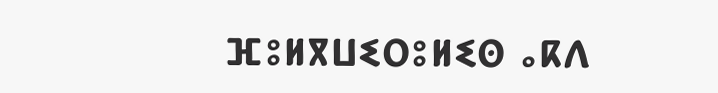ⴼⵓⵍⴳⵡⵉⵔⵓⵍⵉⵙ ⴰⴽⴷ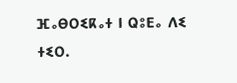ⴼⴰⴱⵔⵉⴽⴰⵜ ⵏ ⵕⵓⴹⴰ ⴷⵉ ⵜⵉⵔ.